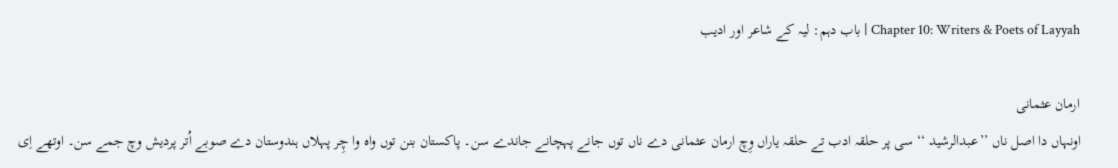Chapter 10: Writers & Poets of Layyah | باب دہم: لیہ کے شاعر اور ادیب

ارمان عثمانی
اونہاں دا اصل ناں ’’عبدالرشید ‘‘ سی پر حلقہ ادب تے حلقہ یاراں وِچ ارمان عثمانی دے ناں توں جانے پہچانے جاندے سن۔ پاکستان بنن توں واہ وا چِر پہلاں ہندوستان دے صوبے اُتر پردیش وچ جمے سن۔ اوتھے اِی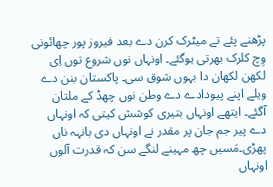پڑھنے پئے تے میٹرک کرن دے بعد فیروز پور چھائونی وِچ کلرک بھرتی ہوگئے۔ اونہاں نوں شروع توں اِی لکھن لکھان دا بہوں شوق سی۔ پاکستان بنن دے ویلے اپنے پیودادے دے وطن نوں چھڈ کے ملتان آگئے۔ ایتھے اونہاں بتیری کوشش کیتی کہ اونہاں دے پیر جم جان پر مقدر نے اونہاں دی بانہہ ناں پھڑی۔مَسیں چھ مہینے لنگے سن کہ قدرت آلوں اونہاں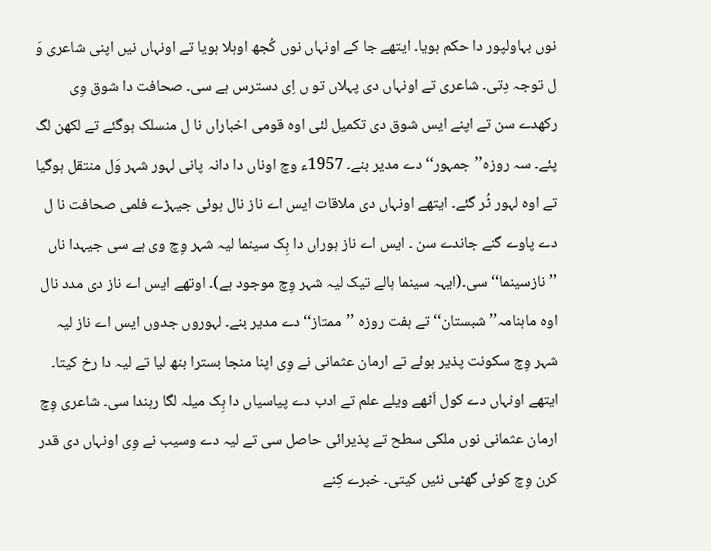نوں بہاولپور دا حکم ہویا۔ ایتھے جا کے اونہاں نوں کُجھ اوہلا ہویا تے اونہاں نیں اپنی شاعری وَ ل توجہ دِتی۔ شاعری تے اونہاں دی پہلاں تو ں اِی دسترس ہے سی۔ صحافت دا شوق وِی رکھدے سن تے اپنے ایس شوق دی تکمیل لئی اوہ قومی اخباراں نا ل منسلک ہوگئے تے لکھن لگ پئے۔ سہ روزہ’’جمہور‘‘ دے مدیر بنے۔ 1957ء وچ اوناں دا دانہ پانی لہور شہر وَل منتقل ہوگیا تے اوہ لہور ٹُر گئے۔ ایتھے اونہاں دی ملاقات ایس اے ناز نال ہوئی جیہڑے فلمی صحافت نا ل دے پاوے گنے جاندے سن ۔ ایس اے ناز ہوراں دا ہِک سینما لیہ شہر وِچ وی ہے سی جیہدا ناں ’’نازسینما‘‘ سی۔(ایہہ سینما ہالے تیک لیہ شہر وِچ موجود ہے)۔ اوتھے ایس اے ناز دی مدد نال اوہ ماہنامہ’’شبستان‘‘ تے ہفت روزہ ’’ممتاز‘‘ دے مدیر بنے۔ لہوروں جدوں ایس اے ناز لیہ شہر وِچ سکونت پذیر ہوئے تے ارمان عثمانی نے وِی اپنا منجا بسترا بنھ لیا تے لیہ دا رخ کیتا۔ ایتھے اونہاں دے کول اَٹھے ویلے علم تے ادب دے پیاسیاں دا ہِک میلہ لگا رہندا سی۔ شاعری وِچ ارمان عثمانی نوں ملکی سطح تے پذیرائی حاصل سی تے لیہ دے وسیب نے وِی اونہاں دی قدر کرن وِچ کوئی گھٹی نئیں کیتی۔ خبرے کِنے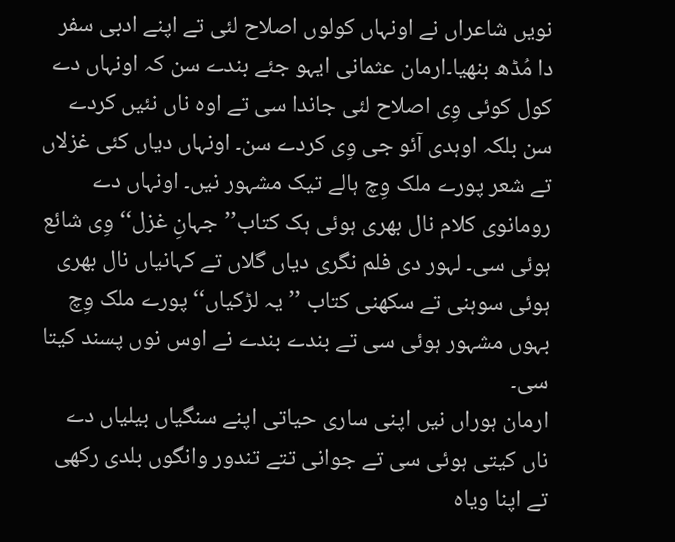نویں شاعراں نے اونہاں کولوں اصلاح لئی تے اپنے ادبی سفر دا مُڈھ بنھیا۔ارمان عثمانی ایہو جئے بندے سن کہ اونہاں دے کول کوئی وِی اصلاح لئی جاندا سی تے اوہ ناں نئیں کردے سن بلکہ اوہدی آئو جی وِی کردے سن۔ اونہاں دیاں کئی غزلاں تے شعر پورے ملک وِچ ہالے تیک مشہور نیں۔ اونہاں دے رومانوی کلام نال بھری ہوئی ہک کتاب’’جہانِ غزل‘‘ وِی شائع ہوئی سی۔ لہور دی فلم نگری دیاں گلاں تے کہانیاں نال بھری ہوئی سوہنی تے سکھنی کتاب ’’یہ لڑکیاں‘‘ پورے ملک وِچ بہوں مشہور ہوئی سی تے بندے بندے نے اوس نوں پسند کیتا سی۔
ارمان ہوراں نیں اپنی ساری حیاتی اپنے سنگیاں بیلیاں دے ناں کیتی ہوئی سی تے جوانی تتے تندور وانگوں بلدی رکھی تے اپنا ویاہ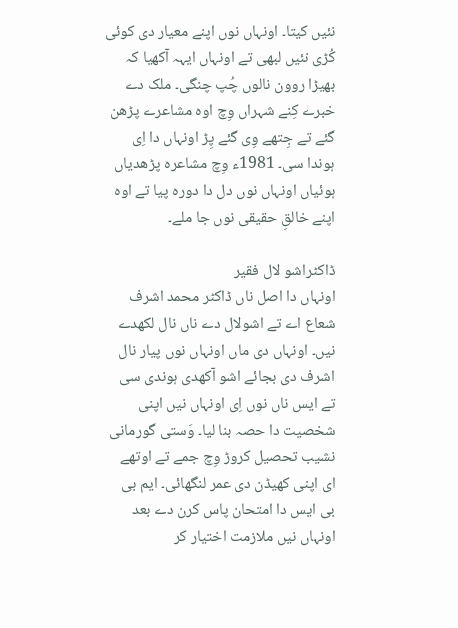نئیں کیتا۔ اونہاں نوں اپنے معیار دی کوئی کُڑی نئیں لبھی تے اونہاں ایہہ آکھیا کہ بھیڑا روون نالوں چُپ چنگی۔ ملک دے خبرے کِنے شہراں وِچ اوہ مشاعرے پڑھن گئے تے جِتھے وِی گئے پِڑ اونہاں دا اِی ہوندا سی۔ 1981ء وِچ مشاعرہ پڑھدیاں ہوئیاں اونہاں نوں دل دا دورہ پیا تے اوہ اپنے خالقِ حقیقی نوں جا ملے۔

ڈاکٹراشو لال فقیر
اونہاں دا اصل ناں ڈاکٹر محمد اشرف شعاع اے تے اشولال دے ناں نال لکھدے نیں۔ اونہاں دی ماں اونہاں نوں پیار نال اشرف دی بجائے اشو آکھدی ہوندی سی تے ایس ناں نوں اِی اونہاں نیں اپنی شخصیت دا حصہ بنا لیا۔ وَستی گورمانی نشیب تحصیل کروڑ وِچ جمے تے اوتھے ای اپنی کھیڈن دی عمر لنگھائی۔ ایم بی بی ایس دا امتحان پاس کرن دے بعد اونہاں نیں ملازمت اختیار کر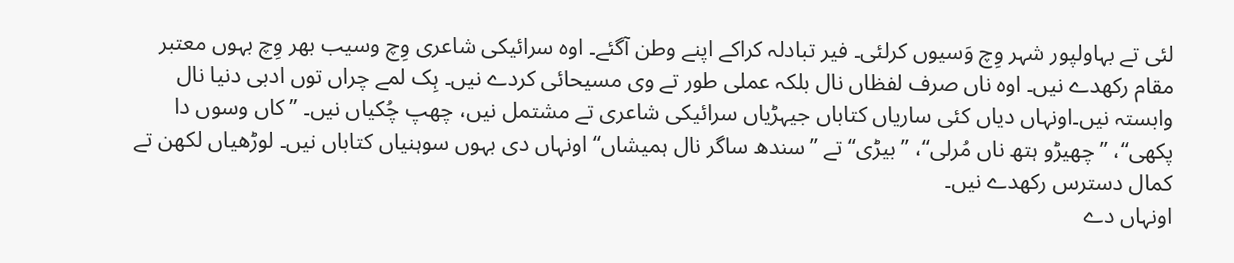لئی تے بہاولپور شہر وِچ وَسیوں کرلئی۔ فیر تبادلہ کراکے اپنے وطن آگئے۔ اوہ سرائیکی شاعری وِچ وسیب بھر وِچ بہوں معتبر مقام رکھدے نیں۔ اوہ ناں صرف لفظاں نال بلکہ عملی طور تے وی مسیحائی کردے نیں۔ ہِک لمے چراں توں ادبی دنیا نال وابستہ نیں۔اونہاں دیاں کئی ساریاں کتاباں جیہڑیاں سرائیکی شاعری تے مشتمل نیں، چھپ چُکیاں نیں۔ ’’کاں وسوں دا پکھی‘‘، ’’چھیڑو ہتھ ناں مُرلی‘‘، ’’بیڑی‘‘ تے ’’سندھ ساگر نال ہمیشاں‘‘ اونہاں دی بہوں سوہنیاں کتاباں نیں۔ لوڑھیاں لکھن تے کمال دسترس رکھدے نیں۔
اونہاں دے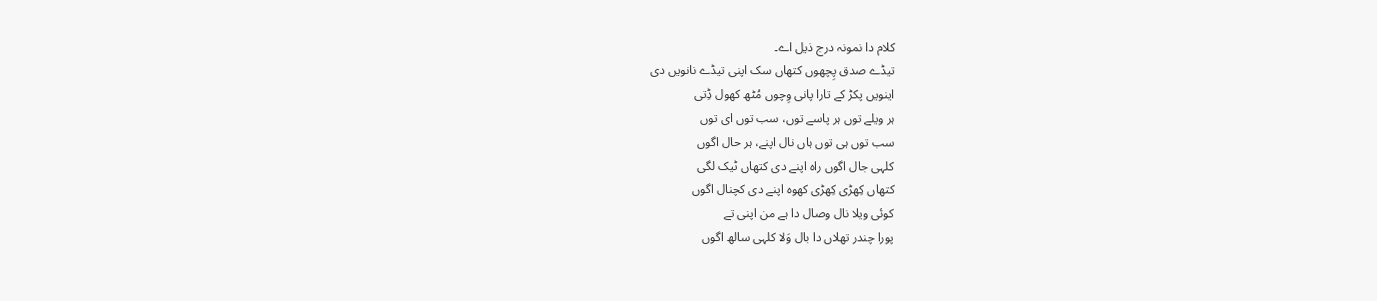کلام دا نمونہ درج ذیل اے۔
تیڈے صدق پِچھوں کتھاں سک اپنی تیڈے نانویں دی
اینویں پکڑ کے تارا پانی وِچوں مُٹھ کھول ڈِتی
ہر ویلے توں ہر پاسے توں، سب توں ای توں
سب توں ہی توں ہاں نال اپنے، ہر حال اگوں
کلہی جال اگوں راہ اپنے دی کتھاں ٹیک لگی
کتھاں کِھڑی کِھڑی کھوہ اپنے دی کچنال اگوں
کوئی ویلا نال وصال دا ہے من اپنی تے
پورا چندر تھلاں دا بال وَلا کلہی سالھ اگوں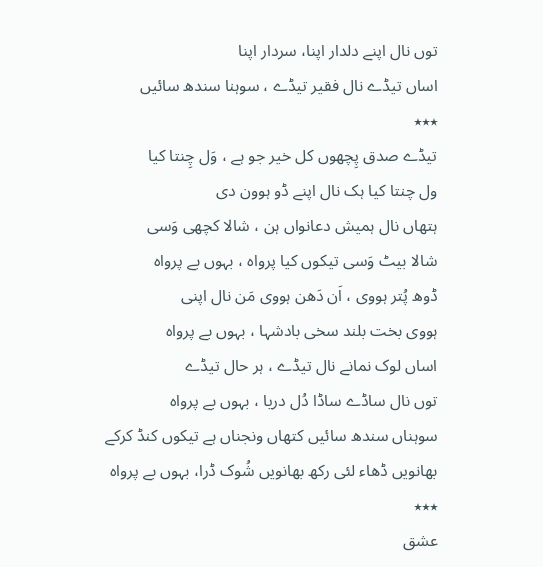توں نال اپنے دلدار اپنا، سردار اپنا
اساں تیڈے نال فقیر تیڈے ، سوہنا سندھ سائیں
٭٭٭
تیڈے صدق پِچھوں کل خیر جو ہے ، وَل چِنتا کیا
ول چنتا کیا ہک نال اپنے ڈو ہوون دی
ہتھاں نال ہمیش دعانواں ہن ، شالا کچھی وَسی
شالا بیٹ وَسی تیکوں کیا پرواہ ، بہوں بے پرواہ
ڈوھ پُتر ہووی ، اَن دَھن ہووی مَن نال اپنی
ہووی بخت بلند سخی بادشہا ، بہوں بے پرواہ
اساں لوک نمانے نال تیڈے ، ہر حال تیڈے
توں نال ساڈے ساڈا دُل دریا ، بہوں بے پرواہ
سوہناں سندھ سائیں کتھاں ونجناں ہے تیکوں کنڈ کرکے
بھانویں ڈھاء لئی رکھ بھانویں شُوک ڈرا، بہوں بے پرواہ
٭٭٭
عشق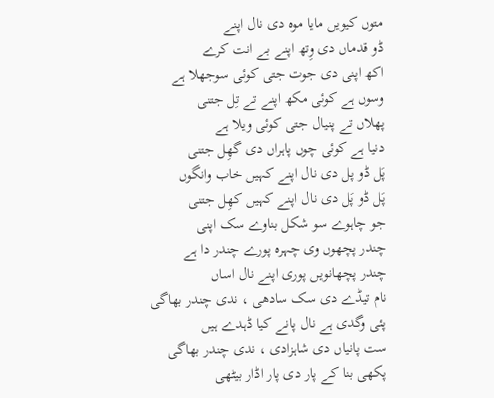متوں کیویں مایا موہ دی نال اپنے
ڈو قدماں دی وِتھ اپنے بے انت کرے
اکھ اپنی دی جوت جتی کوئی سوجھلا ہے
وسوں ہے کوئی مکھ اپنے تے تِل جتنی
پھلاں تے پنیال جتی کوئی ویلا ہے
دنیا ہے کوئی چوں پاہراں دی گھِل جتنی
پَل ڈو پل دی نال اپنے کہیں خاب وانگوں
پَل ڈو پَل دی نال اپنے کہیں کھِل جتنی
جو چاہوے سو شکل بناوے سک اپنی
چندر پچھوں وی چہرہ پورے چندر دا ہے
چندر پچھانویں پوری اپنے نال اساں
نام تیڈے دی سک سادھی ، ندی چندر بھاگی
پئی وگدی ہے نال پانے کیا ڈہدے ہیں
ست پانیاں دی شاہزادی ، ندی چندر بھاگی
پکھی بنا کے پار دی پار اڈار بیٹھی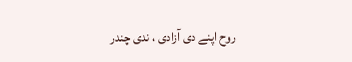روح اپنے دی آزادی ، ندی چندر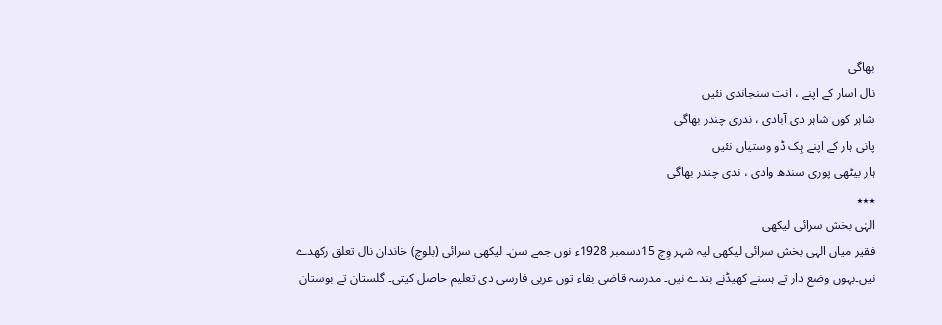بھاگی
نال اسار کے اپنے ، انت سنجاندی نئیں
شاہر کوں شاہر دی آبادی ، ندری چندر بھاگی
پانی ہار کے اپنے ہِک ڈو وستیاں نئیں
ہار بیٹھی پوری سندھ وادی ، ندی چندر بھاگی
٭٭٭
الہٰی بخش سرائی لیکھی
فقیر میاں الہی بخش سرائی لیکھی لیہ شہر وِچ 15دسمبر 1928ء نوں جمے سن۔ لیکھی سرائی (بلوچ) خاندان نال تعلق رکھدے نیں۔بہوں وضع دار تے ہسنے کھیڈنے بندے نیں۔ مدرسہ قاضی بقاء توں عربی فارسی دی تعلیم حاصل کیتی۔ گلستان تے بوستان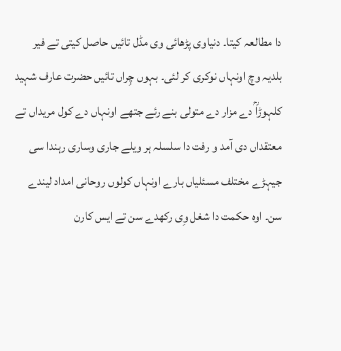دا مطالعہ کیتا۔ دنیاوی پڑھائی وی مڈل تائیں حاصل کیتی تے فیر بلدیہ وچ اونہاں نوکری کر لئی۔ بہوں چِراں تائیں حضرت عارف شہید کلہوڑاؒ دے مزار دے متولی بنے رئے جتھے اونہاں دے کول مریداں تے معتقداں دی آمد و رفت دا سلسلہ ہر ویلے جاری وساری رہندا سی جیہڑے مختلف مسئلیاں بارے اونہاں کولوں روحانی امداد لیندے سن۔ اوہ حکمت دا شغل وِی رکھدے سن تے ایس کارن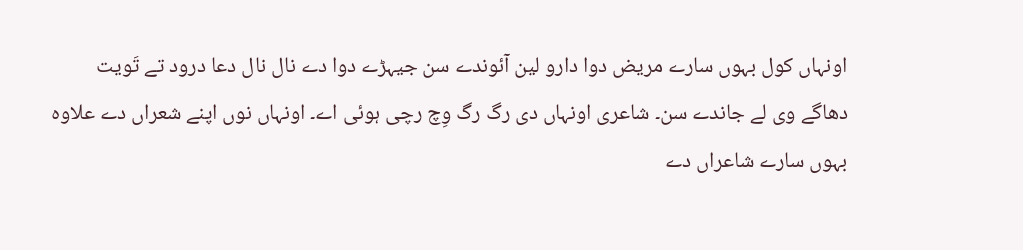اونہاں کول بہوں سارے مریض دوا دارو لین آئوندے سن جیہڑے دوا دے نال نال دعا درود تے تَویت دھاگے وی لے جاندے سن۔ شاعری اونہاں دی رگ رگ وِچ رچی ہوئی اے۔ اونہاں نوں اپنے شعراں دے علاوہ بہوں سارے شاعراں دے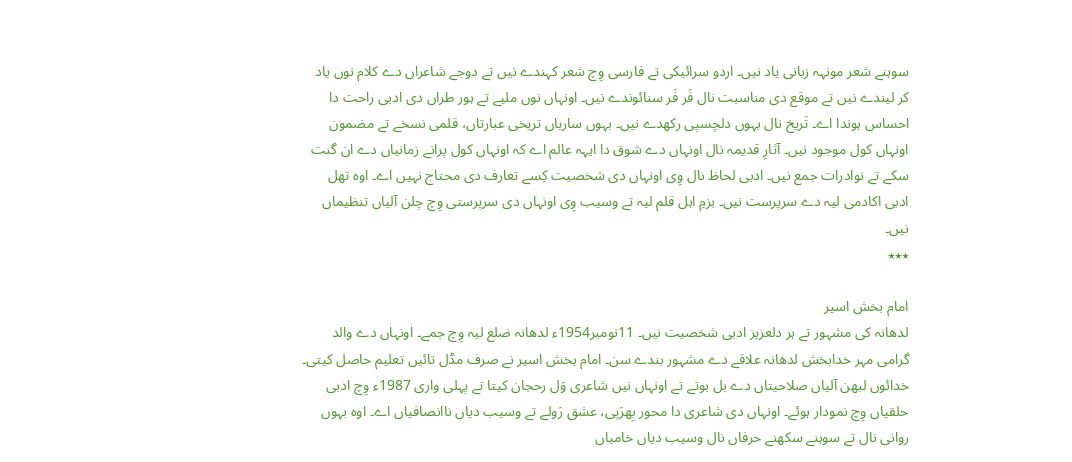سوہنے شعر مونہہ زبانی یاد نیں۔ اردو سرائیکی تے فارسی وِچ شعر کہندے نیں تے دوجے شاعراں دے کلام نوں یاد کر لیندے نیں تے موقع دی مناسبت نال فَر فَر سنائوندے نیں۔ اونہاں نوں ملیے تے ہور طراں دی ادبی راحت دا احساس ہوندا اے۔ تَریخ نال بہوں دلچسپی رکھدے نیں۔ بہوں ساریاں تریخی عبارتاں، قلمی نسخے تے مضمون اونہاں کول موجود نیں۔ آثارِ قدیمہ نال اونہاں دے شوق دا ایہہ عالم اے کہ اونہاں کول پرانے زمانیاں دے ان گنت سکے تے نوادرات جمع نیں۔ ادبی لحاظ نال وِی اونہاں دی شخصیت کِسے تعارف دی محتاج نہیں اے۔ اوہ تھل ادبی اکادمی لیہ دے سرپرست نیں۔ بزمِ اہل قلم لیہ تے وسیب وِی اونہاں دی سرپرستی وِچ چلن آلیاں تنظیماں نیں۔
٭٭٭

امام بخش اسیر
لدھانہ کی مشہور تے ہر دلعزیز ادبی شخصیت نیں۔ 11نومبر1954ء لدھانہ ضلع لیہ وِچ جمے۔ اونہاں دے والد گرامی مہر خدابخش لدھانہ علاقے دے مشہور بندے سن۔ امام بخش اسیر نے صرف مڈل تائیں تعلیم حاصل کیتی۔ خدائوں لبھن آلیاں صلاحیتاں دے بل بوتے تے اونہاں نیں شاعری وَل رحجان کیتا تے پہلی واری 1987ء وِچ ادبی حلقیاں وِچ نمودار ہوئے۔ اونہاں دی شاعری دا محور بِھرَپی، عشق رَولے تے وسیب دیاں ناانصافیاں اے۔ اوہ بہوں روانی نال تے سوہنے سکھنے حرفاں نال وسیب دیاں خامیاں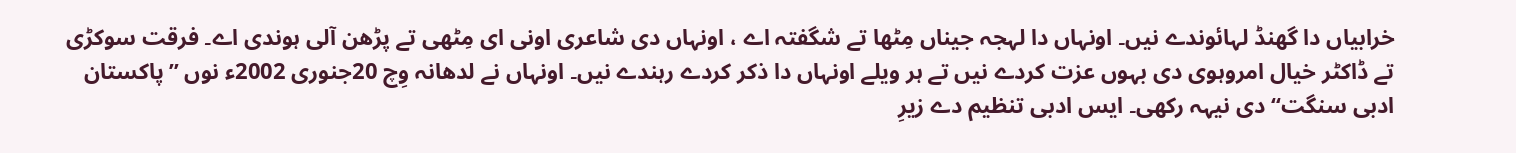خرابیاں دا گھنڈ لہائوندے نیں۔ اونہاں دا لہجہ جیناں مِٹھا تے شگفتہ اے ، اونہاں دی شاعری اونی ای مِٹھی تے پڑھن آلی ہوندی اے۔ فرقت سوکڑی تے ڈاکٹر خیال امروہوی دی بہوں عزت کردے نیں تے ہر ویلے اونہاں دا ذکر کردے رہندے نیں۔ اونہاں نے لدھانہ وِچ 20جنوری 2002ء نوں ’’پاکستان ادبی سنگت‘‘ دی نیہہ رکھی۔ ایس ادبی تنظیم دے زیرِ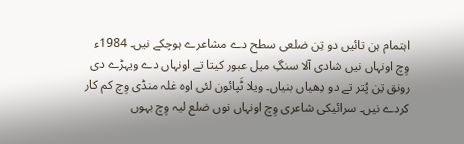اہتمام ہن تائیں دو تِن ضلعی سطح دے مشاعرے ہوچکے نیں۔ 1984ء وِچ اونہاں نیں شادی آلا سنگِ میل عبور کیتا تے اونہاں دے ویہڑے دی رونق تِن پُتر تے دو دِھیاں بنیاں۔ ویلا ٹَپائون لئی اوہ غلہ منڈی وِچ کم کار کردے نیں۔ سرائیکی شاعری وِچ اونہاں نوں ضلع لیہ وِچ بہوں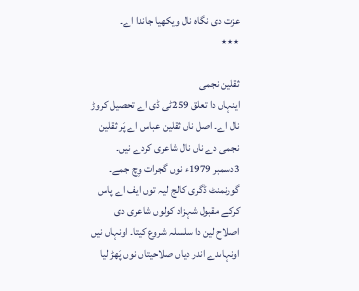عزت دی نگاہ نال ویکھیا جاندا اے۔
٭٭٭

ثقلین نجمی
اینہاں دا تعلق 259ٹی ڈی اے تحصیل کروڑ نال اے۔ اصل ناں ثقلین عباس اے پَر ثقلین نجمی دے ناں نال شاعری کردے نیں۔ 3دسمبر 1979ء نوں گجرات وِچ جمے۔ گورنمنٹ ڈگری کالج لیہ توں ایف اے پاس کرکے مقبول شہزاد کولوں شاعری دی اصلاح لین دا سلسلہ شروع کیتا۔ اونہاں نیں اونہاںدے اندر دیاں صلاحیتاں نوں پَھڑ لیا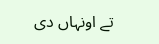تے اونہاں دی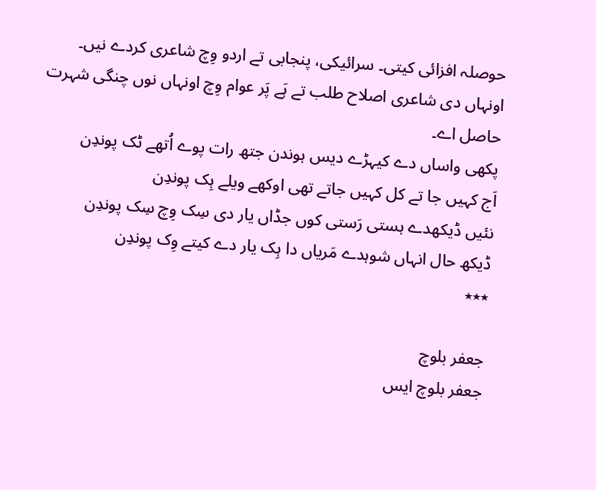حوصلہ افزائی کیتی۔ سرائیکی، پنجابی تے اردو وِچ شاعری کردے نیں۔ اونہاں دی شاعری اصلاح طلب تے ہَے پَر عوام وِچ اونہاں نوں چنگی شہرت حاصل اے۔
پکھی واساں دے کیہڑے دیس ہوندن جتھ رات پوے اُتھے ٹک پوندِن
اَج کہیں جا تے کل کہیں جاتے تھی اوکھے ویلے ہِک پوندِن
نئیں ڈیکھدے ہستی رَستی کوں جڈاں یار دی سِک وِچ سِک پوندِن
ڈیکھ حال انہاں شوہدے مَریاں دا ہِک یار دے کیتے وِک پوندِن
٭٭٭

جعفر بلوچ
جعفر بلوچ ایس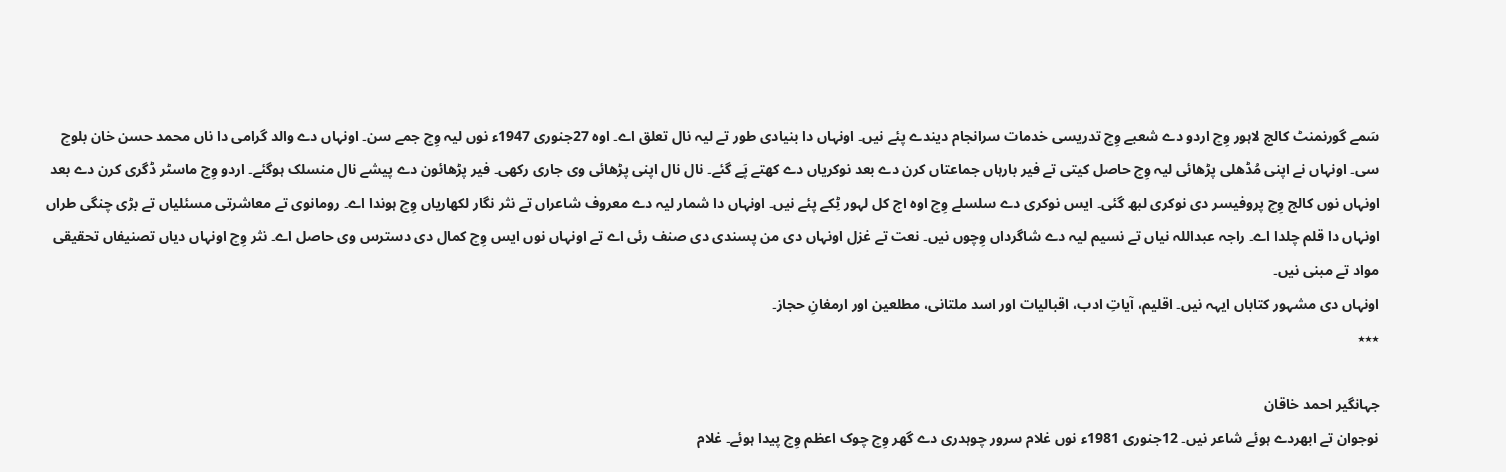سَمے گورنمنٹ کالج لاہور وِچ اردو دے شعبے وِچ تدریسی خدمات سرانجام دیندے پئے نیں۔ اونہاں دا بنیادی طور تے لیہ نال تعلق اے۔ اوہ 27جنوری 1947ء نوں لیہ وِچ جمے سن۔ اونہاں دے والد گرامی دا ناں محمد حسن خان بلوچ سی۔ اونہاں نے اپنی مُڈھلی پڑھائی لیہ وِچ حاصل کیتی تے فیر بارہاں جماعتاں کرن دے بعد نوکریاں دے کھتے پَے گئے۔ نال نال اپنی پڑھائی وی جاری رکھی۔ فیر پڑھائون دے پیشے نال منسلک ہوگئے۔ اردو وِچ ماسٹر ڈگری کرن دے بعد اونہاں نوں کالج وِچ پروفیسر دی نوکری لبھ گئی۔ ایس نوکری دے سلسلے وِچ اوہ اج کل لہور ٹِکے پئے نیں۔ اونہاں دا شمار لیہ دے معروف شاعراں تے نثر نگار لکھاریاں وِچ ہوندا اے۔ رومانوی تے معاشرتی مسئلیاں تے بڑی چنگی طراں اونہاں دا قلم چلدا اے۔ راجہ عبداللہ نیاں تے نسیم لیہ دے شاگرداں وِچوں نیں۔ نعت تے غزل اونہاں دی من پسندی دی صنف رئی اے تے اونہاں نوں ایس وِچ کمال دی دسترس وی حاصل اے۔ نثر وِچ اونہاں دیاں تصنیفاں تحقیقی مواد تے مبنی نیں۔
اونہاں دی مشہور کتاباں ایہہ نیں۔ اقلیم، آیاتِ ادب، اقبالیات اور اسد ملتانی، مطلعین اور ارمغانِ حجاز۔
٭٭٭

جہانگیر احمد خاقان
نوجوان تے ابھردے ہوئے شاعر نیں۔ 12جنوری 1981ء نوں غلام سرور چوہدری دے گھر وِچ چوک اعظم وِچ پیدا ہوئے۔ غلام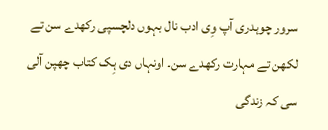سرور چوہدری آپ وِی ادب نال بہوں دلچسپی رکھدے سن تے لکھن تے مہارت رکھدے سن۔ اونہاں دی ہِک کتاب چھپن آلی سی کہ زندگی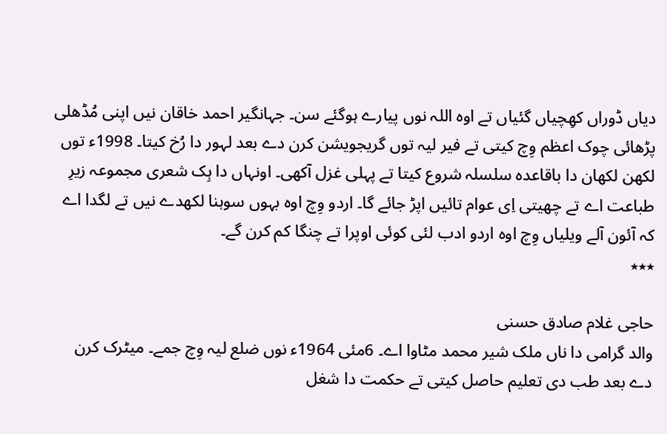دیاں ڈوراں کھِچیاں گئیاں تے اوہ اللہ نوں پیارے ہوگئے سن۔ جہانگیر احمد خاقان نیں اپنی مُڈھلی پڑھائی چوک اعظم وِچ کیتی تے فیر لیہ توں گریجویشن کرن دے بعد لہور دا رُخ کیتا۔ 1998ء توں لکھن لکھان دا باقاعدہ سلسلہ شروع کیتا تے پہلی غزل آکھی۔ اونہاں دا ہِک شعری مجموعہ زیرِ طباعت اے تے چھیتی اِی عوام تائیں اپڑ جائے گا۔ اردو وِچ اوہ بہوں سوہنا لکھدے نیں تے لگدا اے کہ آئون آلے ویلیاں وِچ اوہ اردو ادب لئی کوئی اوپرا تے چنگا کم کرن گے۔
٭٭٭

حاجی غلام صادق حسنی
والد گرامی دا ناں ملک شیر محمد مٹاوا اے۔ 6مئی 1964ء نوں ضلع لیہ وِچ جمے۔ میٹرک کرن دے بعد طب دی تعلیم حاصل کیتی تے حکمت دا شغل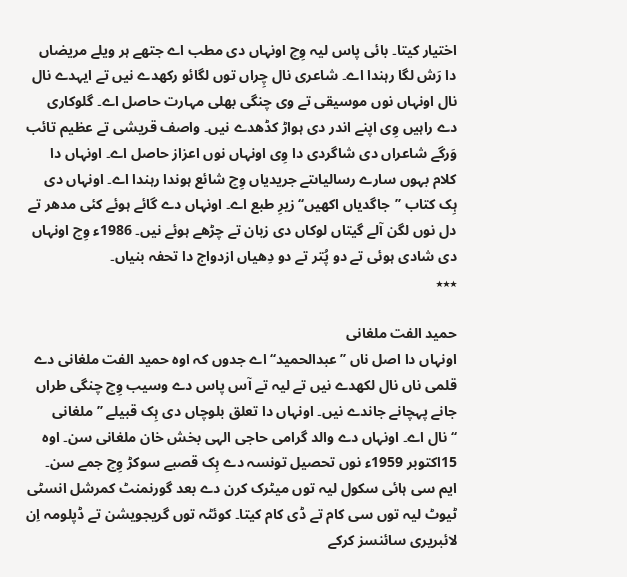اختیار کیتا۔ بائی پاس لیہ وِچ اونہاں دی مطب اے جتھے ہر ویلے مریضاں دا رَش لگا رہندا اے۔ شاعری نال چِراں توں لگائو رکھدے نیں تے ایہدے نال نال اونہاں نوں موسیقی تے وی چنگی بھلی مہارت حاصل اے۔ گلوکاری دے راہیں وِی اپنے اندر دی ہواڑ کڈھدے نیں۔ واصف قریشی تے عظیم تائب وَرگے شاعراں دی شاگردی دا وِی اونہاں نوں اعزاز حاصل اے۔ اونہاں دا کلام بہوں سارے رسالیاںتے جریدیاں وِچ شائع ہوندا رہندا اے۔ اونہاں دی ہِک کتاب ’’جاگدیاں اکھیں‘‘زیرِ طبع اے۔ اونہاں دے گائے ہوئے کئی مدھر تے دل نوں لگن آلے گیتاں لوکاں دی زبان تے چڑھے ہوئے نیں۔ 1986ء وِچ اونہاں دی شادی ہوئی تے دو پُتر تے دو دِھیاں ازدواج دا تحفہ بنیاں۔
٭٭٭

حمید الفت ملغانی
اونہاں دا اصل ناں ’’عبدالحمید‘‘ اے جدوں کہ اوہ حمید الفت ملغانی دے قلمی ناں نال لکھدے نیں تے لیہ تے آس پاس دے وسیب وِچ چنگی طراں جانے پہچانے جاندے نیں۔ اونہاں دا تعلق بلوچاں دی ہِک قبیلے ’’ملغانی ‘‘نال اے۔ اونہاں دے والد گرامی حاجی الہی بخش خان ملغانی سن۔ اوہ 15اکتوبر 1959ء نوں تحصیل تونسہ دے ہِک قصبے سوکڑ وِچ جمے سن۔ ایم سی ہائی سکول لیہ توں میٹرک کرن دے بعد گورنمنٹ کمرشل انسٹی ٹیوٹ لیہ توں سی کام تے ڈی کام کیتا۔ کوئٹہ توں گریجویشن تے ڈپلومہ اِن لائبریری سائنسز کرکے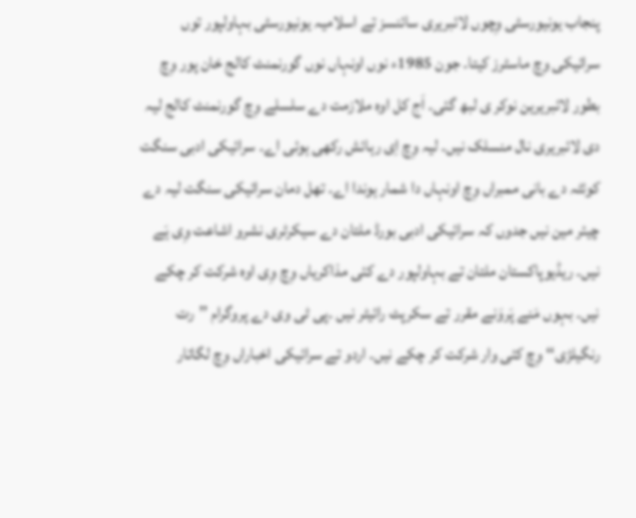پنجاب یونیورسٹی وِچوں لائبریری سائنسز تے اسلامیہ یونیورسٹی بہاولپور توں سرائیکی وِچ ماسٹرز کیتا۔ جون 1985ء نوں اونہاں نوں گورنمنٹ کالج خان پور وِچ بطور لائبریرین نوکر ی لبھ گئی۔ اَج کل اوہ ملازمت دے سلسلے وِچ گورنمنٹ کالج لیہ دی لائبریری نال منسلک نیں۔ لیہ وِچ اِی رہائش رکھی ہوئی اے۔ سرائیکی ادبی سنگت کوئٹہ دے بانی ممبراں وِچ اونہاں دا شمار ہوندا اے۔ تھل دمان سرائیکی سنگت لیہ دے چیئر مین نیں جدوں کہ سرائیکی ادبی بورڈ ملتان دے سیکرٹری نشرو اشاعت وِی ہَے نیں۔ ریڈیوپاکستان ملتان تے بہاولپور دے کئی مذاکریاں وِچ وِی اوہ شرکت کر چکے نیں۔ بہوں مَنے پَروَنے مقرر تے سکرپٹ رائیٹر نیں ۔پی ٹی وی دے پروگرام ’’رت رنگیلڑی‘‘ وِچ کئی وار شرکت کر چکے نیں۔ اردو تے سرائیکی اخباراں وِچ لگاتار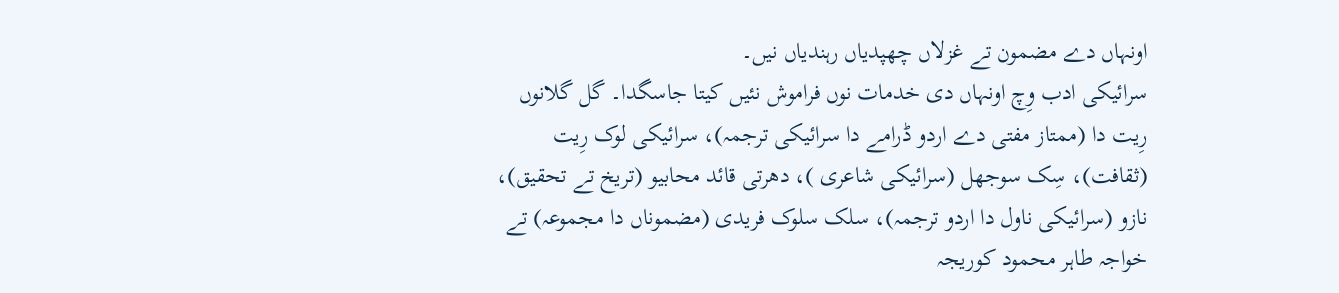اونہاں دے مضمون تے غزلاں چھپدیاں رہندیاں نیں۔
سرائیکی ادب وِچ اونہاں دی خدمات نوں فراموش نئیں کیتا جاسگدا۔ گل گلانوں رِیت دا (ممتاز مفتی دے اردو ڈرامے دا سرائیکی ترجمہ)، سرائیکی لوک رِیت (ثقافت)، سِک سوجھل (سرائیکی شاعری )، دھرتی قائد محابیو (تریخ تے تحقیق)، نازو (سرائیکی ناول دا اردو ترجمہ)، سلک سلوک فریدی (مضموناں دا مجموعہ) تے خواجہ طاہر محمود کوریجہ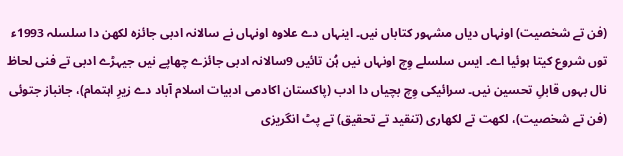(فن تے شخصیت) اونہاں دیاں مشہور کتاباں نیں۔ اینہاں دے علاوہ اونہاں نے سالانہ ادبی جائزہ لکھن دا سلسلہ 1993ء توں شروع کیتا ہوئیا اے۔ ایس سلسلے وِچ اونہاں نیں ہُن تائیں 9سالانہ ادبی جائزے چھاپے نیں جیہڑے ادبی تے فنی لحاظ نال بہوں قابلِ تحسین نیں۔ سرائیکی وِچ بچیاں دا ادب (پاکستان اکادمی ادبیات اسلام آباد دے زیرِ اہتمام)، جانباز جتوئی (فن تے شخصیت)، لکھت تے لکھاری (تنقید تے تحقیق) تے پٹ انگریزی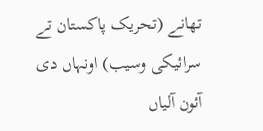تھانے (تحریک پاکستان تے سرائیکی وسیب) اونہاں دی آئون آلیاں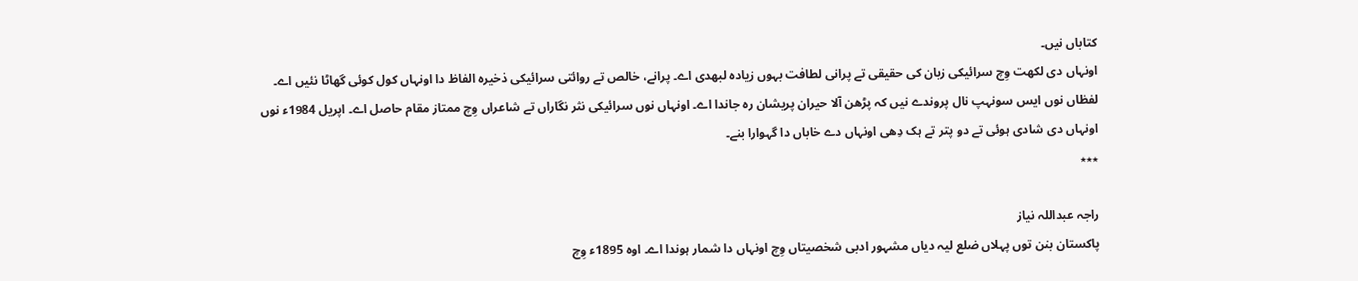کتاباں نیں۔
اونہاں دی لکھت وِچ سرائیکی زبان کی حقیقی تے پرانی لطافت بہوں زیادہ لبھدی اے۔ پرانے، خالص تے روائتی سرائیکی ذخیرہ الفاظ دا اونہاں کول کوئی گھاٹا نئیں اے۔ لفظاں نوں ایس سونہپ نال پروندے نیں کہ پڑھن آلا حیران پریشان رہ جاندا اے۔ اونہاں نوں سرائیکی نثر نگاراں تے شاعراں وِچ ممتاز مقام حاصل اے۔ اپریل 1984ء نوں اونہاں دی شادی ہوئی تے دو پتر تے ہک دِھی اونہاں دے خاباں دا گہوارا بنے۔
٭٭٭

راجہ عبداللہ نیاز
پاکستان بنن توں پہلاں ضلع لیہ دیاں مشہور ادبی شخصیتاں وِچ اونہاں دا شمار ہوندا اے۔ اوہ 1895ء وِچ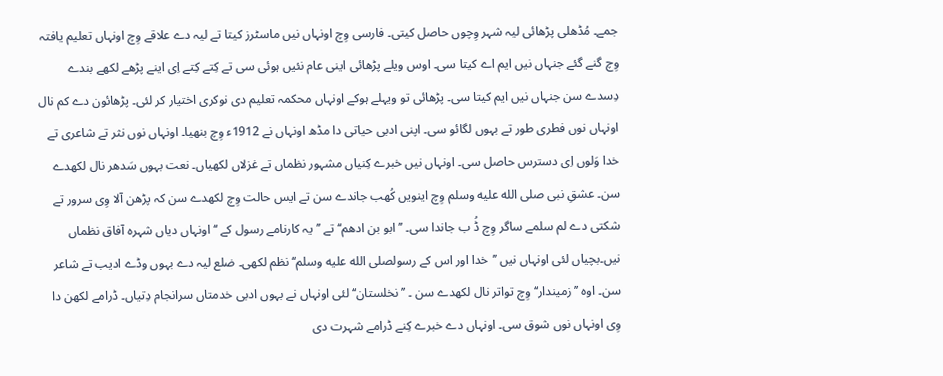جمے۔ مُڈھلی پڑھائی لیہ شہر وِچوں حاصل کیتی۔ فارسی وِچ اونہاں نیں ماسٹرز کیتا تے لیہ دے علاقے وِچ اونہاں تعلیم یافتہ وِچ گنے گئے جنہاں نیں ایم اے کیتا سی۔ اوس ویلے پڑھائی اینی عام نئیں ہوئی سی تے کِتے کِتے اِی اینے پڑھے لکھے بندے دِسدے سن جنہاں نیں ایم کیتا سی۔ پڑھائی تو ویہلے ہوکے اونہاں محکمہ تعلیم دی نوکری اختیار کر لئی۔ پڑھائون دے کم نال اونہاں نوں فطری طور تے بہوں لگائو سی۔ اپنی ادبی حیاتی دا مڈھ اونہاں نے 1912ء وِچ بنھیا۔ اونہاں نوں نثر تے شاعری تے خدا وَلوں اِی دسترس حاصل سی۔ اونہاں نیں خبرے کِنیاں مشہور نظماں تے غزلاں لکھیاں۔ نعت بہوں سَدھر نال لکھدے سن۔ عشقِ نبی صلى الله عليه وسلم وِچ اینویں کُھب جاندے سن تے ایس حالت وِچ لکھدے سن کہ پڑھن آلا وِی سرور تے شکتی دے لم سلمے ساگر وِچ ڈُ ب جاندا سی۔ ’’ابو بن ادھم‘‘ تے ’’یہ کارنامے رسول کے ‘‘ اونہاں دیاں شہرہ آفاق نظماں نیں۔بچیاں لئی اونہاں نیں ’’خدا اور اس کے رسولصلى الله عليه وسلم‘‘ نظم لکھی۔ ضلع لیہ دے بہوں وڈے ادیب تے شاعر سن۔ اوہ ’’زمیندار‘‘ وِچ تواتر نال لکھدے سن ۔ ’’نخلستان‘‘ لئی اونہاں نے بہوں ادبی خدمتاں سرانجام دِتیاں۔ ڈرامے لکھن دا وِی اونہاں نوں شوق سی۔ اونہاں دے خبرے کِنے ڈرامے شہرت دی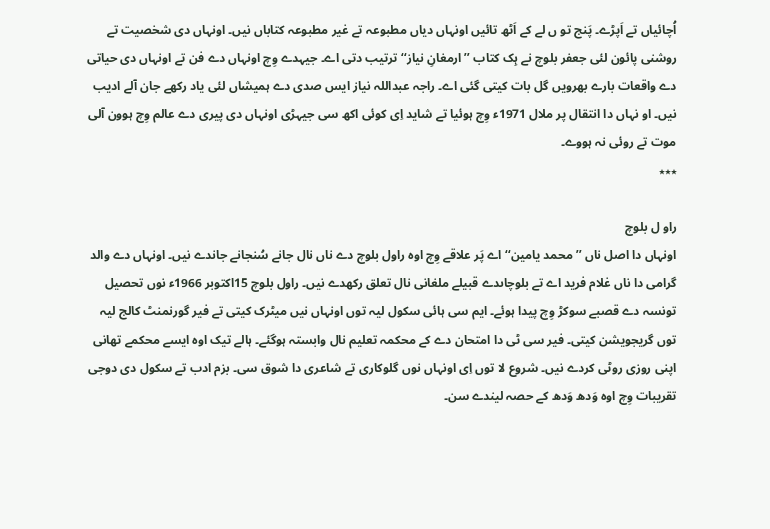اُچائیاں تے اَپڑے۔ پَنج تو ں لے کے اَٹھ تائیں اونہاں دیاں مطبوعہ تے غیر مطبوعہ کتاباں نیں۔ اونہاں دی شخصیت تے روشنی پائون لئی جعفر بلوچ نے ہِک کتاب ’’ارمغانِ نیاز‘‘ ترتیب دتی اے۔ جیہدے وِچ اونہاں دے فن تے اونہاں دی حیاتی دے واقعات بارے بھرویں گل بات کیتی گئی اے۔ راجہ عبداللہ نیاز ایس صدی دے ہمیشاں لئی یاد رکھے جان آلے ادیب نیں۔ او نہاں دا انتقال پر ملال 1971ء وِچ ہوئیا تے شاید اِی کوئی اکھ سی جیہڑی اونہاں دی پیری دے عالم وِچ ہوون آلی موت تے روئی نہ ہووے۔
٭٭٭

راو ل بلوچ
اونہاں دا اصل ناں ’’محمد یامین‘‘ اے پَر علاقے وِچ اوہ راول بلوچ دے ناں نال جانے سُنجانے جاندے نیں۔ اونہاں دے والد گرامی دا ناں غلام فرید اے تے بلوچاںدے قبیلے ملغانی نال تعلق رکھدے نیں۔ راول بلوچ 15اکتوبر 1966ء نوں تحصیل تونسہ دے قصبے سوکڑ وِچ پیدا ہوئے۔ ایم سی ہائی سکول لیہ توں اونہاں نیں میٹرک کیتی تے فیر گورنمنٹ کالج لیہ توں گریجویشن کیتی۔ فیر سی ٹی دا امتحان دے کے محکمہ تعلیم نال وابستہ ہوگئے۔ ہالے تیک اوہ ایسے محکمے تھانی اپنی روزی روٹی کردے نیں۔ شروع لا توں اِی اونہاں نوں گلوکاری تے شاعری دا شوق سی۔ بزم ادب تے سکول دی دوجی تقریبات وِچ اوہ وَدھ وَدھ کے حصہ لیندے سن۔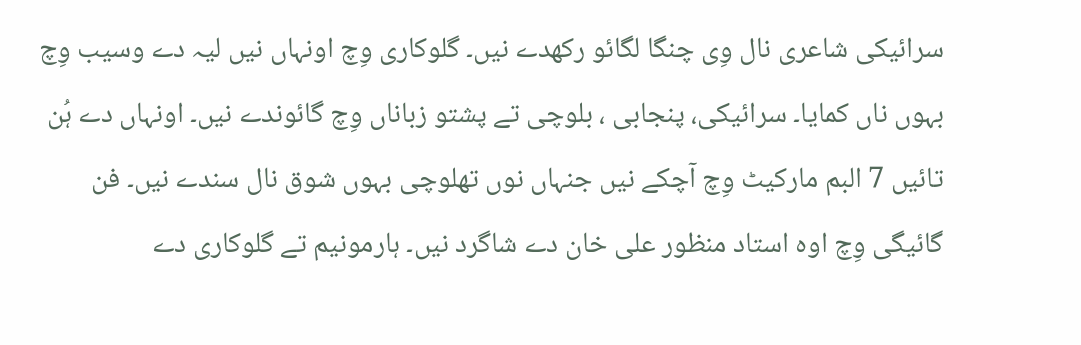سرائیکی شاعری نال وِی چنگا لگائو رکھدے نیں۔ گلوکاری وِچ اونہاں نیں لیہ دے وسیب وِچ بہوں ناں کمایا۔ سرائیکی، پنجابی ، بلوچی تے پشتو زباناں وِچ گائوندے نیں۔ اونہاں دے ہُن تائیں 7 البم مارکیٹ وِچ آچکے نیں جنہاں نوں تھلوچی بہوں شوق نال سندے نیں۔ فن گائیگی وِچ اوہ استاد منظور علی خان دے شاگرد نیں۔ ہارمونیم تے گلوکاری دے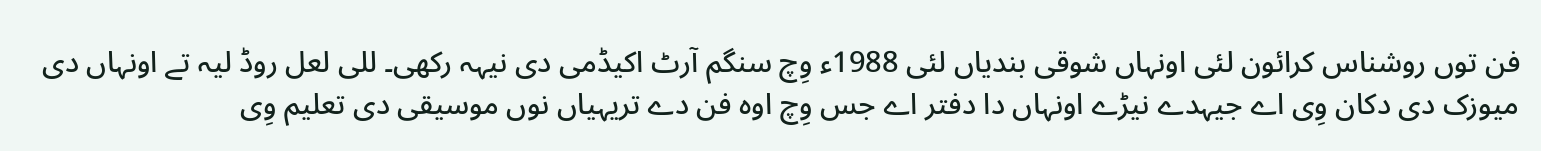فن توں روشناس کرائون لئی اونہاں شوقی بندیاں لئی 1988ء وِچ سنگم آرٹ اکیڈمی دی نیہہ رکھی۔ للی لعل روڈ لیہ تے اونہاں دی میوزک دی دکان وِی اے جیہدے نیڑے اونہاں دا دفتر اے جس وِچ اوہ فن دے تریہیاں نوں موسیقی دی تعلیم وِی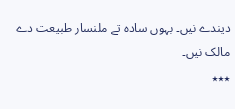دیندے نیں۔ بہوں سادہ تے ملنسار طبیعت دے مالک نیں۔
٭٭٭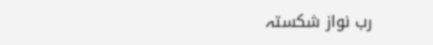رب نواز شکستہ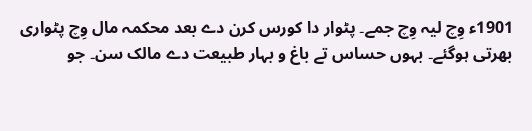1901ء وِچ لیہ وِچ جمے۔ پٹوار دا کورس کرن دے بعد محکمہ مال وِچ پٹواری بھرتی ہوگئے۔ بہوں حساس تے باغ و بہار طبیعت دے مالک سن۔ جو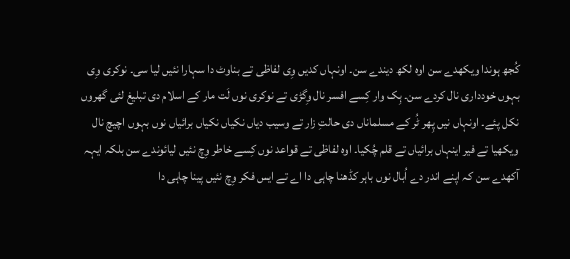کُجھ ہوندا ویکھدے سن اوہ لکھ دیندے سن۔ اونہاں کدیں وِی لفاظی تے بناوٹ دا سہارا نئیں لیا سی۔ نوکری وِی بہوں خودداری نال کردے سن۔ ہِک وار کِسے افسر نال وِگڑی تے نوکری نوں لَت مار کے اسلام دی تبلیغ لئی گھروں نکل پئے۔ اونہاں نیں پِھر ٹُر کے مسلماناں دی حالتِ زار تے وسیب دیاں نکیاں نکیاں برائیاں نوں بہوں اچیچ نال ویکھیا تے فیر اینہاں برائیاں تے قلم چُکیا۔ اوہ لفاظی تے قواعد نوں کِسے خاطر وِچ نئیں لیائوندے سن بلکہ ایہہ آکھدے سن کہ اپنے اندر دے اُبال نوں باہر کڈھنا چاہی دا اے تے ایس فکر وِچ نئیں پینا چاہی دا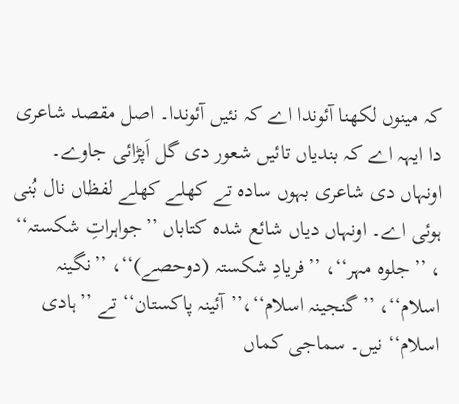کہ مینوں لکھنا آئوندا اے کہ نئیں آئوندا۔ اصل مقصد شاعری دا ایہہ اے کہ بندیاں تائیں شعور دی گل اَپڑائی جاوے۔ اونہاں دی شاعری بہوں سادہ تے کھلے کھلے لفظاں نال بُنی ہوئی اے۔ اونہاں دیاں شائع شدہ کتاباں ’’جواہراتِ شکستہ‘‘ ، ’’جلوہ مہر‘‘، ’’فریادِ شکستہ (دوحصے)‘‘، ’’نگینہ اسلام‘‘، ’’گنجینہ اسلام‘‘،’’آئینہ پاکستان‘‘ تے ’’ہادی اسلام‘‘ نیں۔ سماجی کماں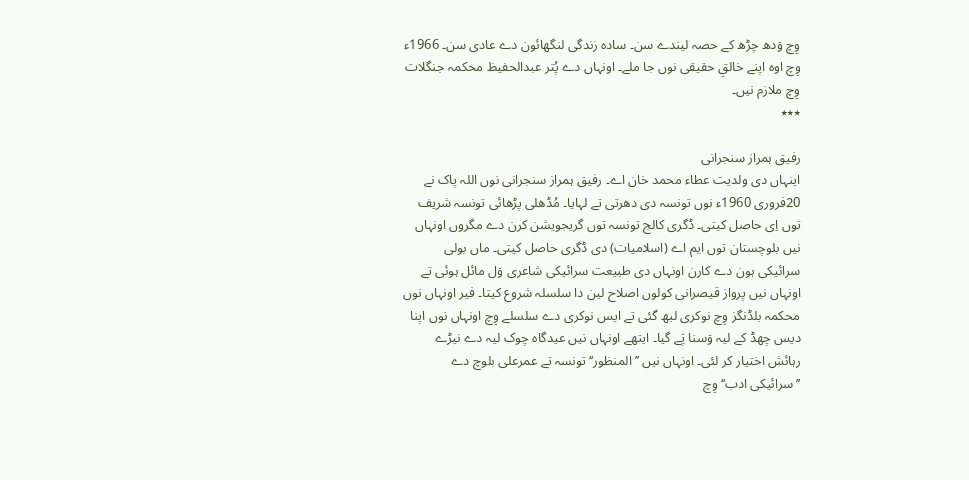وِچ وَدھ چڑھ کے حصہ لیندے سن۔ سادہ زندگی لنگھائون دے عادی سن۔ 1966ء وِچ اوہ اپنے خالقِ حقیقی نوں جا ملے۔ اونہاں دے پُتر عبدالحفیظ محکمہ جنگلات وِچ ملازم نیں۔
٭٭٭

رفیق ہمراز سنجرانی
اینہاں دی ولدیت عطاء محمد خان اے۔ رفیق ہمراز سنجرانی نوں اللہ پاک نے 20فروری 1960ء نوں تونسہ دی دھرتی تے لہایا۔ مُڈھلی پڑھائی تونسہ شریف توں اِی حاصل کیتی۔ ڈگری کالج تونسہ توں گریجویشن کرن دے مگروں اونہاں نیں بلوچستان توں ایم اے (اسلامیات) دی ڈگری حاصل کیتی۔ ماں بولی سرائیکی ہون دے کارن اونہاں دی طبیعت سرائیکی شاعری وَل مائل ہوئی تے اونہاں نیں پرواز قیصرانی کولوں اصلاح لین دا سلسلہ شروع کیتا۔ فیر اونہاں نوں محکمہ بلڈنگز وِچ نوکری لبھ گئی تے ایس نوکری دے سلسلے وِچ اونہاں نوں اپنا دیس چھڈ کے لیہ وَسنا پَے گیا۔ ایتھے اونہاں نیں عیدگاہ چوک لیہ دے نیڑے رہائش اختیار کر لئی۔ اونہاں نیں ’’المنظور‘‘ تونسہ تے عمرعلی بلوچ دے ’’سرائیکی ادب‘‘ وِچ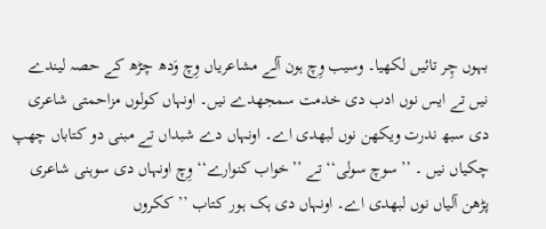بہوں چِر تائیں لکھیا۔ وسیب وِچ ہون آلے مشاعریاں وِچ وَدھ چڑھ کے حصہ لیندے نیں تے ایس نوں ادب دی خدمت سمجھدے نیں۔ اونہاں کولوں مزاحمتی شاعری دی سبھ ندرت ویکھن نوں لبھدی اے۔ اونہاں دے شبداں تے مبنی دو کتاباں چھپ چکیاں نیں ۔ ’’سوچ سولی‘‘ تے ’’خواب کنوارے‘‘ وِچ اونہاں دی سوہنی شاعری پڑھن آلیاں نوں لبھدی اے۔ اونہاں دی ہک ہور کتاب ’’ککروں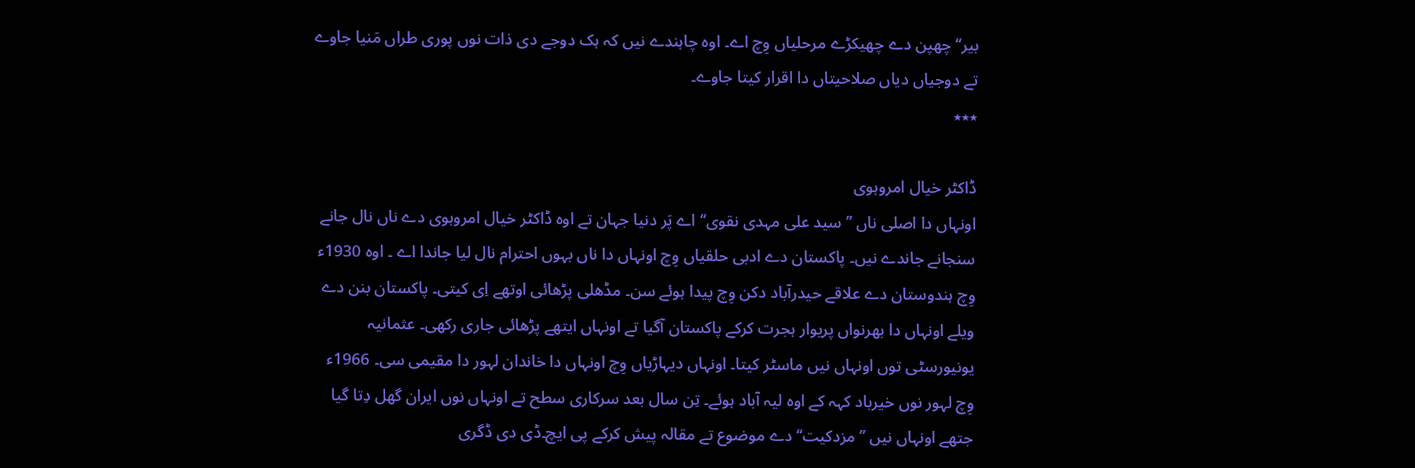بیر‘‘ چھپن دے چھیکڑے مرحلیاں وِچ اے۔ اوہ چاہندے نیں کہ ہک دوجے دی ذات نوں پوری طراں مَنیا جاوے تے دوجیاں دیاں صلاحیتاں دا اقرار کیتا جاوے۔
٭٭٭

ڈاکٹر خیال امروہوی
اونہاں دا اصلی ناں ’’سید علی مہدی نقوی‘‘ اے پَر دنیا جہان تے اوہ ڈاکٹر خیال امروہوی دے ناں نال جانے سنجانے جاندے نیں۔ پاکستان دے ادبی حلقیاں وِچ اونہاں دا ناں بہوں احترام نال لیا جاندا اے ۔ اوہ 1930ء وِچ ہندوستان دے علاقے حیدرآباد دکن وِچ پیدا ہوئے سن۔ مڈھلی پڑھائی اوتھے اِی کیتی۔ پاکستان بنن دے ویلے اونہاں دا بھرنواں پریوار ہجرت کرکے پاکستان آگیا تے اونہاں ایتھے پڑھائی جاری رکھی۔ عثمانیہ یونیورسٹی توں اونہاں نیں ماسٹر کیتا۔ اونہاں دیہاڑیاں وِچ اونہاں دا خاندان لہور دا مقیمی سی۔ 1966ء وِچ لہور نوں خیرباد کہہ کے اوہ لیہ آباد ہوئے۔ تِن سال بعد سرکاری سطح تے اونہاں نوں ایران گھل دِتا گیا جتھے اونہاں نیں ’’مزدکیت‘‘ دے موضوع تے مقالہ پیش کرکے پی ایچ۔ڈی دی ڈگری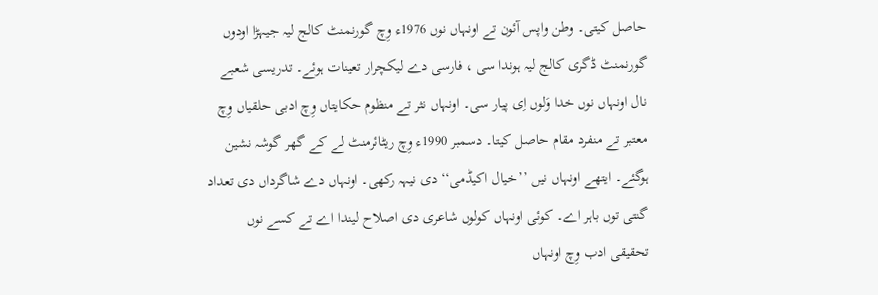حاصل کیتی۔ وطن واپس آئون تے اونہاں نوں 1976ء وِچ گورنمنٹ کالج لیہ جیہڑا اودوں گورنمنٹ ڈگری کالج لیہ ہوندا سی ، فارسی دے لیکچرار تعینات ہوئے۔ تدریسی شعبے نال اونہاں نوں خدا وَلوں اِی پیار سی۔ اونہاں نثر تے منظوم حکایتاں وِچ ادبی حلقیاں وِچ معتبر تے منفرد مقام حاصل کیتا۔ دسمبر 1990ء وِچ ریٹائرمنٹ لے کے گھر گوشہ نشین ہوگئے۔ ایتھے اونہاں نیں ’’خیال اکیڈمی‘‘ دی نیہہ رکھی۔ اونہاں دے شاگرداں دی تعداد گنتی توں باہر اے۔ کوئی اونہاں کولوں شاعری دی اصلاح لیندا اے تے کسے نوں تحقیقی ادب وِچ اونہاں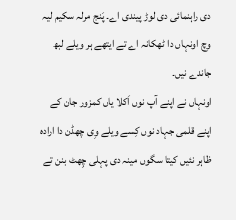دی راہنمائی دی لوڑ پیندی اے۔ پَنج مرلہ سکیم لیہ وِچ اونہاں دا ٹھکانہ اے تے ایتھے ہر ویلے لبھ جاندے نیں۔
اونہاں نے اپنے آپ نوں اَکلا یاں کمزور جان کے اپنے قلمی جہاد نوں کِسے ویلے وِی چھڈن دا ارادہ ظاہر نئیں کیتا سگوں مینہ دی پہلی چِھٹ بنن تے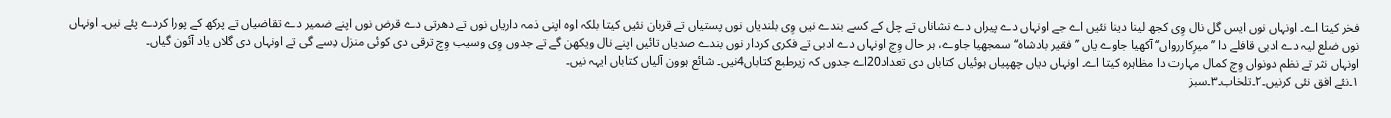فخر کیتا اے۔ اونہاں نوں ایس گل نال وِی کجھ لینا دینا نئیں اے جے اونہاں دے پیراں دے نشاناں تے چل کے کسے بندے نیں وِی بلندیاں نوں پستیاں تے قربان نئیں کیتا بلکہ اوہ اپنی ذمہ داریاں نوں تے دھرتی دے قرض نوں اپنے ضمیر دے تقاضیاں تے پرکھ کے پورا کردے پئے نیں۔ اونہاں نوں ضلع لیہ دے ادبی قافلے دا ’’میرِکاررواں‘‘ آکھیا جاوے یاں ’’فقیر بادشاہ‘‘ سمجھیا جاوے، ہر حال وِچ اونہاں دے ادبی تے فکری کردار نوں بندے صدیاں تائیں اپنے نال ویکھن گے تے جدوں وِی وسیب وِچ ترقی دی کوئی منزل دِسے گی تے اونہاں دی گلاں یاد آئون گیاں۔
اونہاں نثر تے نظم دونواں وِچ کمال مہارت دا مظاہرہ کیتا اے۔ اونہاں دیاں چھپیاں ہوئیاں کتاباں دی تعداد20اے جدوں کہ زیرطبع کتاباں4نیں۔ شائع ہوون آلیاں کتاباں ایہہ نیں۔
۱۔نئے افق نئی کرنیں۔۲۔تلخاب۔۳۔سبز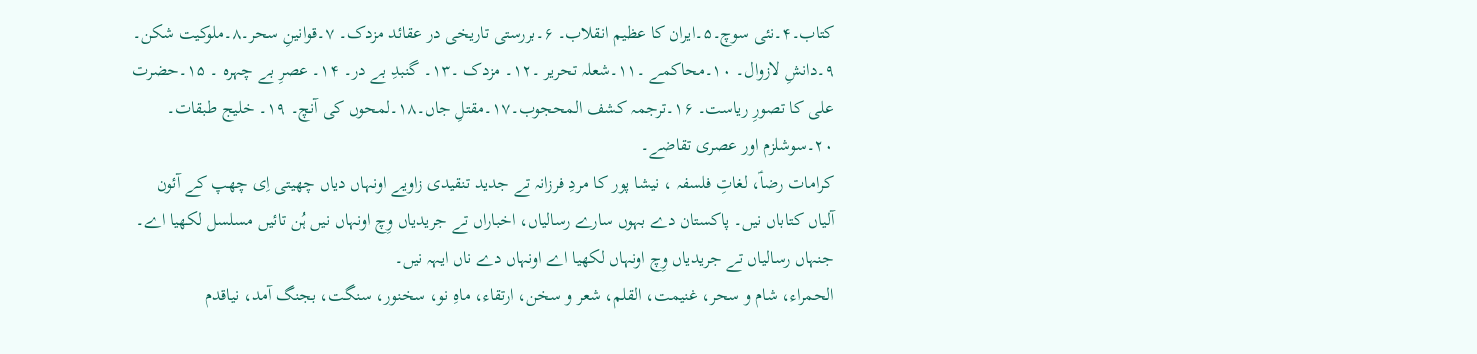کتاب۔۴۔نئی سوچ۔۵۔ایران کا عظیم انقلاب۔ ۶۔بررستی تاریخی در عقائد مزدک۔ ۷۔قوانینِ سحر۔۸۔ملوکیت شکن۔ ۹۔دانشِ لازوال۔ ۱۰۔محاکمے ۔۱۱۔شعلہ تحریر ۔۱۲۔ مزدک ۔۱۳۔ گنبدِ بے در۔ ۱۴۔ عصرِ بے چہرہ ۔ ۱۵۔حضرت علی کا تصورِ ریاست۔ ۱۶۔ترجمہ کشف المحجوب۔۱۷۔مقتلِ جاں۔۱۸۔لمحوں کی آنچ۔ ۱۹۔ خلیج طبقات۔ ۲۰۔سوشلزم اور عصری تقاضے۔
کرامات رضاؑ، لغاتِ فلسفہ ، نیشا پور کا مردِ فرزانہ تے جدید تنقیدی زاویے اونہاں دیاں چھیتی اِی چھپ کے آئون آلیاں کتاباں نیں۔ پاکستان دے بہوں سارے رسالیاں، اخباراں تے جریدیاں وِچ اونہاں نیں ہُن تائیں مسلسل لکھیا اے۔ جنہاں رسالیاں تے جریدیاں وِچ اونہاں لکھیا اے اونہاں دے ناں ایہہ نیں۔
الحمراء، شام و سحر، غنیمت، القلم، شعر و سخن، ارتقاء، ماہِ نو، سخنور، سنگت، بجنگ آمد، نیاقدم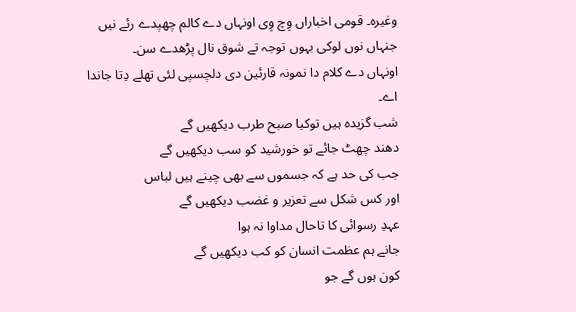وغیرہ۔ قومی اخباراں وِچ وِی اونہاں دے کالم چھپدے رئے نیں جنہاں نوں لوکی بہوں توجہ تے شوق نال پڑھدے سن۔
اونہاں دے کلام دا نمونہ قارئین دی دلچسپی لئی تھلے دِتا جاندا اے۔
شب گزیدہ ہیں توکیا صبح طرب دیکھیں گے
دھند چھٹ جائے تو خورشید کو سب دیکھیں گے
جب کی حد ہے کہ جسموں سے بھی چینے ہیں لباس
اور کس شکل سے تعزیر و غضب دیکھیں گے
عہدِ رسوائی کا تاحال مداوا نہ ہوا
جانے ہم عظمت انسان کو کب دیکھیں گے
کون ہوں گے جو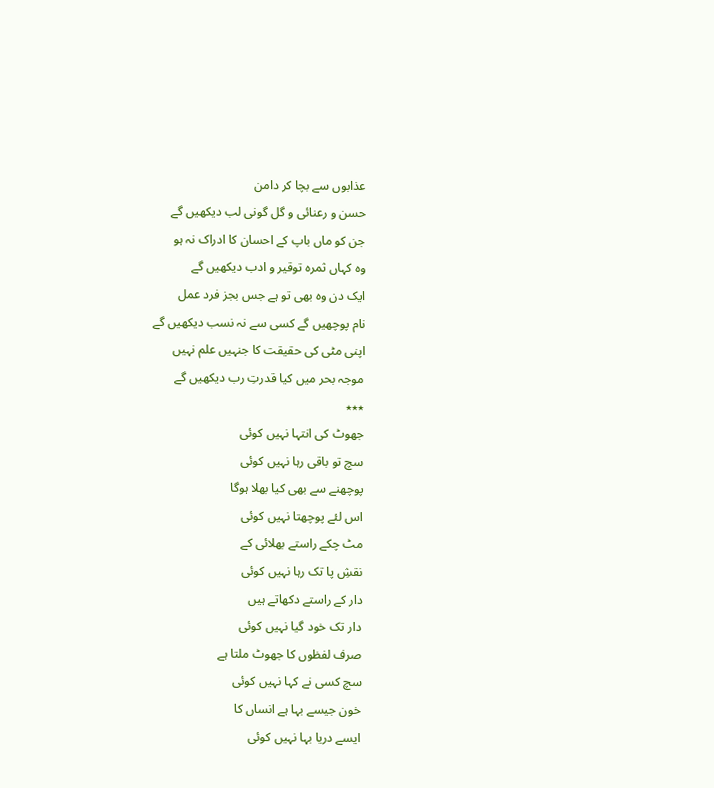عذابوں سے بچا کر دامن
حسن و رعنائی و گل گونی لب دیکھیں گے
جن کو ماں باپ کے احسان کا ادراک نہ ہو
وہ کہاں ثمرہ توقیر و ادب دیکھیں گے
ایک دن وہ بھی تو ہے جس بجز فرد عمل
نام پوچھیں گے کسی سے نہ نسب دیکھیں گے
اپنی مٹی کی حقیقت کا جنہیں علم نہیں
موجہ بحر میں کیا قدرتِ رب دیکھیں گے
٭٭٭
جھوٹ کی انتہا نہیں کوئی
سچ تو باقی رہا نہیں کوئی
پوچھنے سے بھی کیا بھلا ہوگا
اس لئے پوچھتا نہیں کوئی
مٹ چکے راستے بھلائی کے
نقشِ پا تک رہا نہیں کوئی
دار کے راستے دکھاتے ہیں
دار تک خود گیا نہیں کوئی
صرف لفظوں کا جھوٹ ملتا ہے
سچ کسی نے کہا نہیں کوئی
خون جیسے بہا ہے انساں کا
ایسے دریا بہا نہیں کوئی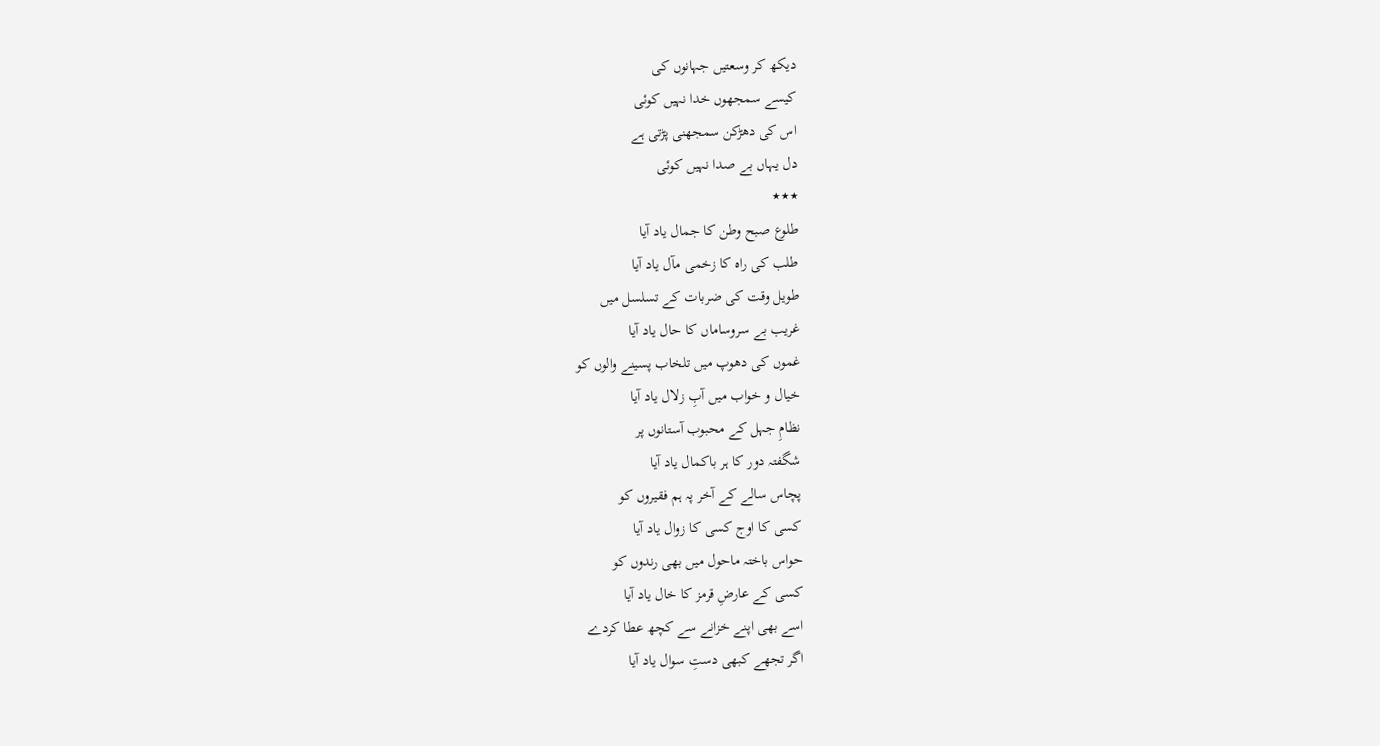دیکھ کر وسعتیں جہانوں کی
کیسے سمجھوں خدا نہیں کوئی
اس کی دھڑکن سمجھنی پڑتی ہے
دل یہاں بے صدا نہیں کوئی
٭٭٭
طلوع صبح وطن کا جمال یاد آیا
طلب کی راہ کا زخمی مآل یاد آیا
طویل وقت کی ضربات کے تسلسل میں
غریب بے سروساماں کا حال یاد آیا
غموں کی دھوپ میں تلخاب پسینے والوں کو
خیال و خواب میں آبِ زلال یاد آیا
نظامِ جہل کے محبوب آستانوں پر
شگفتہ دور کا ہر باکمال یاد آیا
پچاس سالے کے آخر پہ ہم فقیروں کو
کسی کا اوج کسی کا زوال یاد آیا
حواس باختہ ماحول میں بھی رندوں کو
کسی کے عارضِ قرمز کا خال یاد آیا
اسے بھی اپنے خزانے سے کچھ عطا کردے
اگر تجھے کبھی دستِ سوال یاد آیا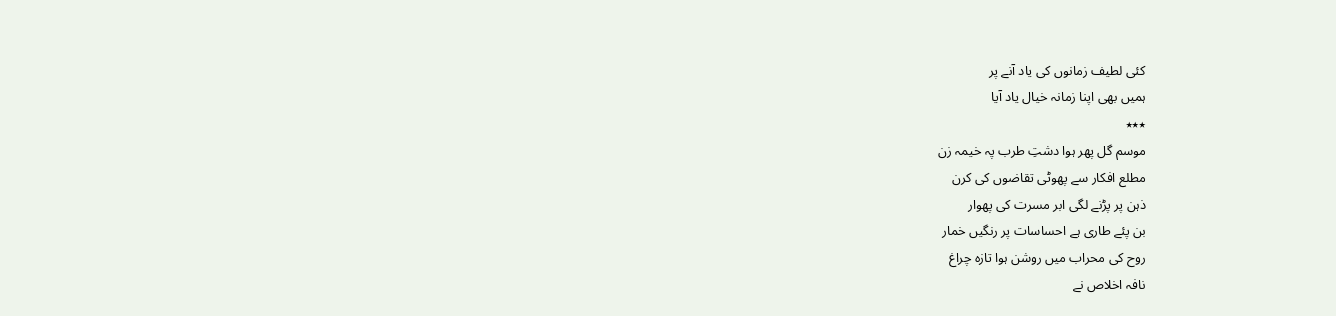کئی لطیف زمانوں کی یاد آنے پر
ہمیں بھی اپنا زمانہ خیال یاد آیا
٭٭٭
موسم گل پھر ہوا دشتِ طرب پہ خیمہ زن
مطلع افکار سے پھوٹی تقاضوں کی کرن
ذہن پر پڑنے لگی ابر مسرت کی پھوار
بن پئے طاری ہے احساسات پر رنگیں خمار
روح کی محراب میں روشن ہوا تازہ چراغ
نافہ اخلاص نے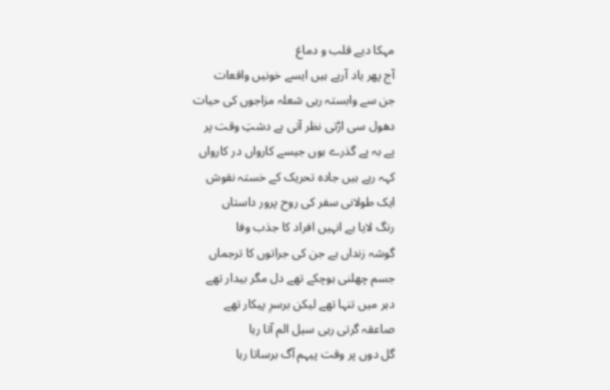مہکا دیے قلب و دماغ
آج پھر یاد آرہے ہیں ایسے خونیں واقعات
جن سے وابستہ رہی شعلہ مزاجوں کی حیات
دھول سی اڑتی نظر آتی ہے دشتِ وقت پر
پے بہ پے گذرے ہوں جیسے کارواں در کارواں
کہہ رہے ہیں جادہ تحریک کے خستہ نقوش
ایک طولانی سفر کی روح پرور داستاں
رنگ لایا ہے انہیں افراد کا جذب وفا
گوشہ زنداں ہے جن کی جراتوں کا ترجماں
جسم چھلنی ہوچکے تھے دل مگر بیدار تھے
دہر میں تنہا تھے لیکن برسرِ پیکار تھے
صاعقہ گرتی رہی سیل الم آتا رہا
گل دوں پر وقت پیہم آگ برساتا رہا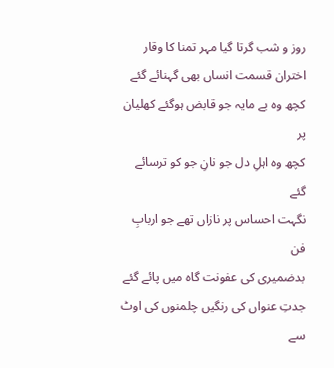روز و شب گرتا گیا مہر تمنا کا وقار
اختران قسمت انساں بھی گہنائے گئے
کچھ وہ بے مایہ جو قابض ہوگئے کھلیان پر
کچھ وہ اہلِ دل جو نانِ جو کو ترسائے گئے
نگہت احساس پر نازاں تھے جو اربابِ فن
بدضمیری کی عفونت گاہ میں پائے گئے
جدتِ عنواں کی رنگیں چلمنوں کی اوٹ سے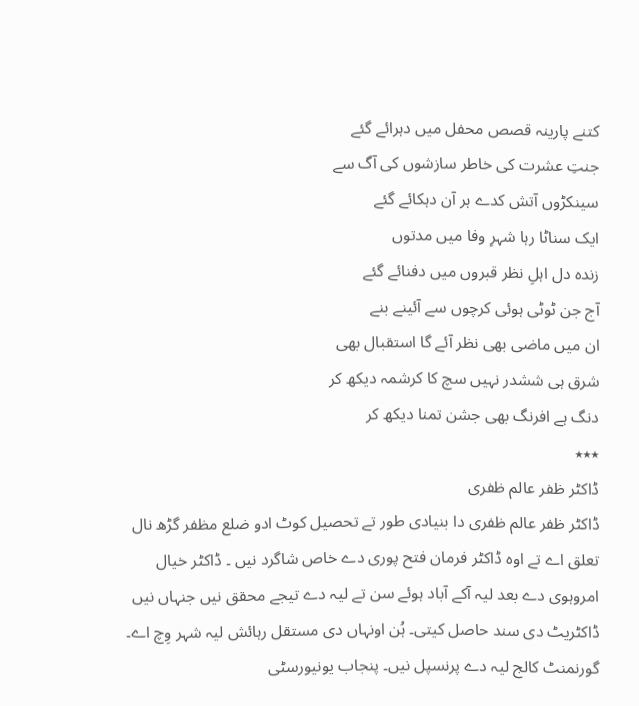کتنے پارینہ قصص محفل میں دہرائے گئے
جنتِ عشرت کی خاطر سازشوں کی آگ سے
سینکڑوں آتش کدے ہر آن دہکائے گئے
ایک سناٹا رہا شہرِ وفا میں مدتوں
زندہ دل اہلِ نظر قبروں میں دفنائے گئے
آج جن ٹوٹی ہوئی کرچوں سے آئینے بنے
ان میں ماضی بھی نظر آئے گا استقبال بھی
شرق ہی ششدر نہیں سچ کا کرشمہ دیکھ کر
دنگ ہے افرنگ بھی جشن تمنا دیکھ کر
٭٭٭
ڈاکٹر ظفر عالم ظفری
ڈاکٹر ظفر عالم ظفری دا بنیادی طور تے تحصیل کوٹ ادو ضلع مظفر گڑھ نال تعلق اے تے اوہ ڈاکٹر فرمان فتح پوری دے خاص شاگرد نیں ۔ ڈاکٹر خیال امروہوی دے بعد لیہ آکے آباد ہوئے سن تے لیہ دے تیجے محقق نیں جنہاں نیں ڈاکٹریٹ دی سند حاصل کیتی۔ ہُن اونہاں دی مستقل رہائش لیہ شہر وِچ اے۔ گورنمنٹ کالج لیہ دے پرنسپل نیں۔ پنجاب یونیورسٹی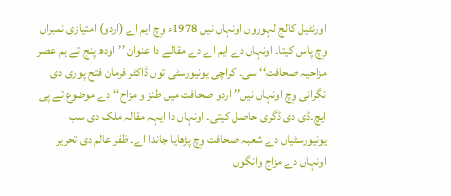اورنٹیل کالج لہوروں اونہاں نیں 1978ء وِچ ایم اے (اردو) امتیازی نمبراں وِچ پاس کیتا۔ اونہاں دے ایم اے دے مقالے دا عنوان ’’اودھ پنج تے ہم عصر مزاحیہ صحافت‘‘ سی۔ کراچی یونیورسٹی توں ڈاکٹر فرمان فتح پوری دی نگرانی وِچ اونہاں نیں’’ اردو صحافت میں طنز و مزاح‘‘ دے موضوع تے پی ایچ۔ڈی دی ڈگری حاصل کیتی۔ اونہاں دا ایہہ مقالہ ملک دی سب یونیورسٹیاں دے شعبہ صحافت وِچ پڑھایا جاندا اے۔ ظفر عالم دی تحریر اونہاں دے مزاج وانگوں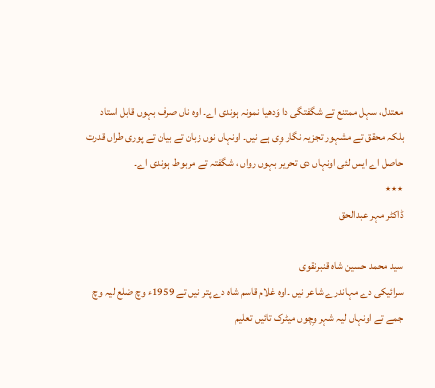معتدل، سہل ممتنع تے شگفتگی دا وَدھیا نمونہ ہوندی اے۔ اوہ ناں صرف بہوں قابل استاد بلکہ محقق تے مشہور تجزیہ نگار وِی ہے نیں۔ اونہاں نوں زبان تے بیان تے پوری طراں قدرت حاصل اے ایس لئی اونہاں دی تحریر بہوں رواں ، شگفتہ تے مربوط ہوندی اے۔
٭٭٭
ڈاکٹر مہر عبدالحق

سید محمد حسین شاہ قنبرنقوی
سرائیکی دے مہاندرے شاعر نیں ۔اوہ غلام قاسم شاہ دے پتر نیں تے 1959ء وچ ضلع لیہ وچ جمے تے اونہاں لیہ شہر وِچوں میٹرک تائیں تعلیم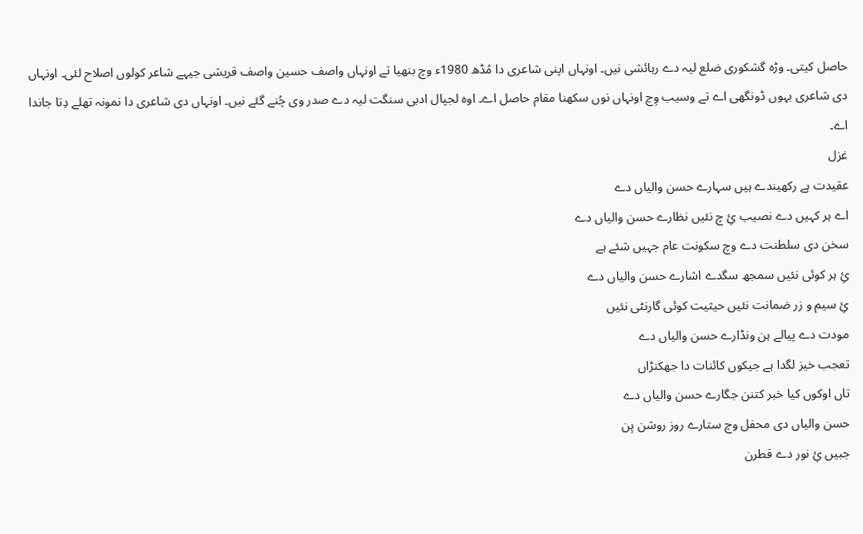حاصل کیتی۔ وڑہ گشکوری ضلع لیہ دے رہائشی نیں۔ اونہاں اپنی شاعری دا مُڈھ 1980ء وچ بنھیا تے اونہاں واصف حسین واصف قریشی جیہے شاعر کولوں اصلاح لئی۔ اونہاں دی شاعری بہوں ڈونگھی اے تے وسیب وِچ اونہاں نوں سکھنا مقام حاصل اے۔ اوہ لجپال ادبی سنگت لیہ دے صدر وی چُنے گئے نیں۔ اونہاں دی شاعری دا نمونہ تھلے دِتا جاندا اے۔
غزل
عقیدت ہے رکھیندے ہیں سہارے حسن والیاں دے
اے ہر کہیں دے نصیب ئِ چ نئیں نظارے حسن والیاں دے
سخن دی سلطنت دے وچ سکونت عام جہیں شئے ہے
ئِ ہر کوئی نئیں سمجھ سگدے اشارے حسن والیاں دے
ئِ سیم و زر ضمانت نئیں حیثیت کوئی گارنٹی نئیں
مودت دے پیالے ہن ونڈارے حسن والیاں دے
تعجب خیز لگدا ہے جیکوں کائنات دا جھکنڑاں
تاں اوکوں کیا خبر کتنن جگارے حسن والیاں دے
حسن والیاں دی محفل وچ ستارے روز روشن ہِن
جبیں ئِ نور دے قطرن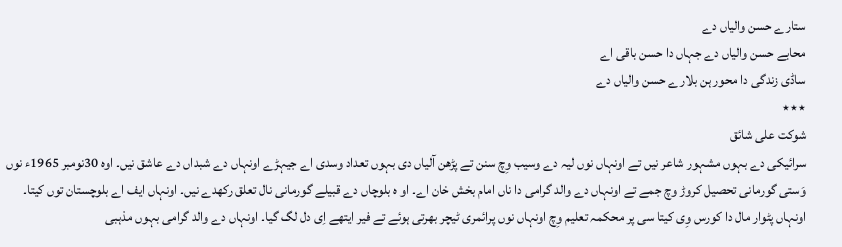ستارے حسن والیاں دے
محابے حسن والیاں دے جہاں دا حسن باقی اے
ساڈی زندگی دا محور ہن بلارے حسن والیاں دے
٭٭٭
شوکت علی شائق
سرائیکی دے بہوں مشہور شاعر نیں تے اونہاں نوں لیہ دے وسیب وِچ سنن تے پڑھن آلیاں دی بہوں تعداد وسدی اے جیہڑے اونہاں دے شبداں دے عاشق نیں۔ اوہ 30نومبر 1965ء نوں وَستی گورمانی تحصیل کروڑ وچ جمے تے اونہاں دے والد گرامی دا ناں امام بخش خان اے۔ او ہ بلوچاں دے قبیلے گورمانی نال تعلق رکھدے نیں۔ اونہاں ایف اے بلوچستان توں کیتا۔ اونہاں پٹوار مال دا کورس وِی کیتا سی پر محکمہ تعلیم وِچ اونہاں نوں پرائمری ٹیچر بھرتی ہوئے تے فیر ایتھے اِی دل لگ گیا۔ اونہاں دے والد گرامی بہوں مذہبی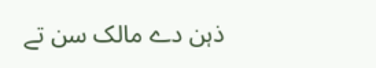ذہن دے مالک سن تے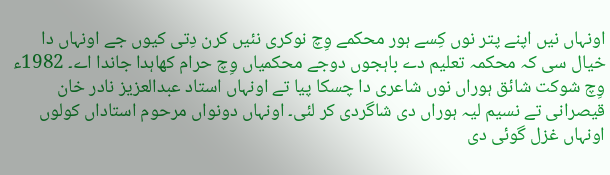اونہاں نیں اپنے پتر نوں کِسے ہور محکمے وِچ نوکری نئیں کرن دِتی کیوں جے اونہاں دا خیال سی کہ محکمہ تعلیم دے باہجوں دوجے محکمیاں وِچ حرام کھاہدا جاندا اے۔ 1982ء وِچ شوکت شائق ہوراں نوں شاعری دا چسکا پیا تے اونہاں استاد عبدالعزیز نادر خان قیصرانی تے نسیم لیہ ہوراں دی شاگردی کر لئی۔ اونہاں دونواں مرحوم استاداں کولوں اونہاں غزل گوئی دی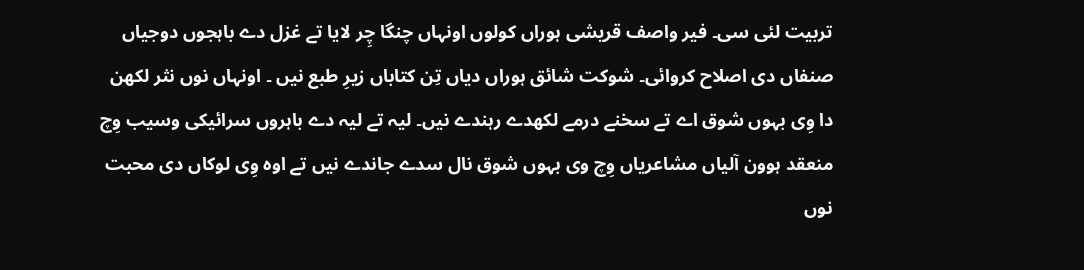تربیت لئی سی۔ فیر واصف قریشی ہوراں کولوں اونہاں چنگا چِر لایا تے غزل دے باہجوں دوجیاں صنفاں دی اصلاح کروائی۔ شوکت شائق ہوراں دیاں تِن کتاباں زیرِ طبع نیں ۔ اونہاں نوں نثر لکھن دا وِی بہوں شوق اے تے سخنے درمے لکھدے رہندے نیں۔ لیہ تے لیہ دے باہروں سرائیکی وسیب وِچ منعقد ہوون آلیاں مشاعریاں وِچ وی بہوں شوق نال سدے جاندے نیں تے اوہ وِی لوکاں دی محبت نوں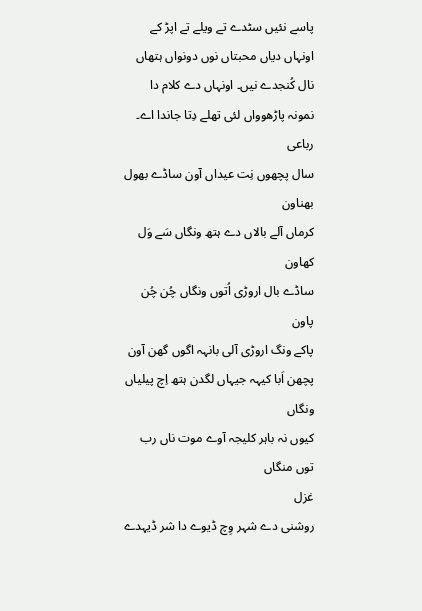پاسے نئیں سٹدے تے ویلے تے اپڑ کے اونہاں دیاں محبتاں نوں دونواں ہتھاں نال کُنجدے نیں۔ اونہاں دے کلام دا نمونہ پاڑھوواں لئی تھلے دِتا جاندا اے۔
رباعی
سال پچھوں نِت عیداں آون ساڈے بھول بھناون
کرماں آلے بالاں دے ہتھ ونگاں سَے وَل کھاون
ساڈے بال اروڑی اُتوں ونگاں چُن چُن پاون
پاکے ونگ اروڑی آلی بانہہ اگوں گھن آون
پچھن اَبا کیہہ جیہاں لگدن ہتھ اِچ پیلیاں ونگاں
کیوں نہ باہر کلیجہ آوے موت ناں رب توں منگاں
غزل
روشنی دے شہر وِچ ڈیوے دا شر ڈیہدے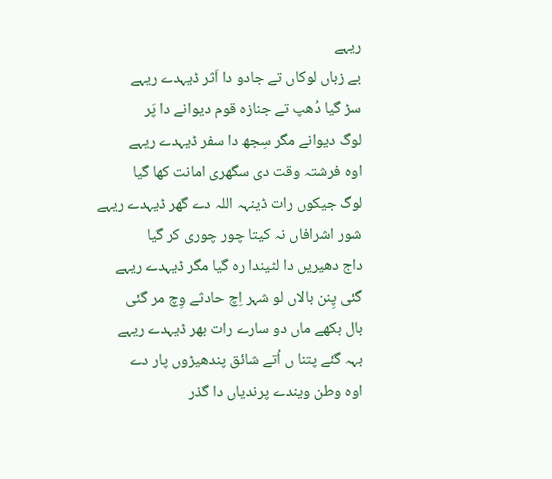ریہے
بے زباں لوکاں تے جادو دا اَثر ڈیہدے ریہے
سڑ گیا دُھپ تے جنازہ قوم دیوانے دا پَر
لوگ دیوانے مگر سِجھ دا سفر ڈیہدے ریہے
اوہ فرشتہ وقت دی سگھری امانت کھا گیا
لوگ جیکوں رات ڈینہہ اللہ دے گھر ڈیہدے ریہے
شور اشرافاں نہ کیتا چور چوری کر گیا
داج دھیریں دا لٹیندا رہ گیا مگر ڈیہدے ریہے
گئی پِنن بالاں لو شہر اِچ حادثے وِچ مر گئی
بال بکھے ماں دو سارے رات بھر ڈیہدے ریہے
بہہ گئے پتنا ں اُتے شائق پندھیڑوں پار دے
اوہ وطن ویندے پرندیاں دا گذر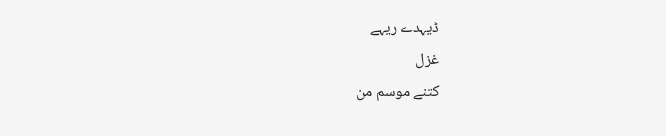ڈیہدے ریہے
غزل
کتنے موسم من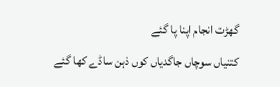گھڑت انجام اپنا پا گئے
کتنیاں سوچاں جاگدیاں کوں ذہن ساڈے کھا گئے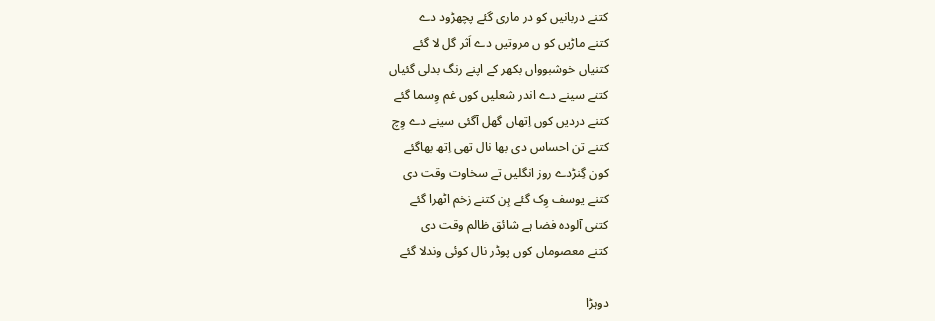کتنے دربانیں کو در ماری گئے پچھڑود دے
کتنے ماڑیں کو ں مروتیں دے اَثر گل لا گئے
کتنیاں خوشبوواں بکھر کے اپنے رنگ بدلی گئیاں
کتنے سینے دے اندر شعلیں کوں غم وِسما گئے
کتنے دردیں کوں اِتھاں گھل آگئی سینے دے وِچ
کتنے تن احساس دی بھا نال تھی اِتھ بھاگئے
کون گِنڑدے روز انگلیں تے سخاوت وقت دی
کتنے یوسف وِک گئے ہِن کتنے زخم اٹھرا گئے
کتنی آلودہ فضا ہے شائق ظالم وقت دی
کتنے معصوماں کوں پوڈر نال کوئی وندلا گئے

دوہڑا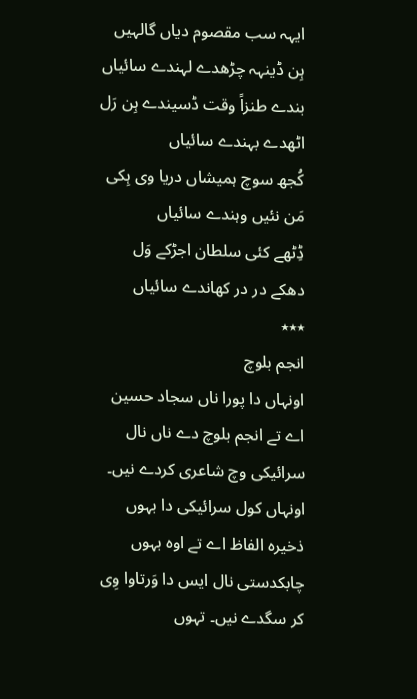ایہہ سب مقصوم دیاں گالہیں ہِن ڈینہہ چڑھدے لہندے سائیاں
بندے طنزاً وقت ڈسیندے ہِن رَل اٹھدے بہندے سائیاں
کُجھ سوچ ہمیشاں دریا وی ہِکی مَن نئیں وہندے سائیاں
ڈِٹھے کئی سلطان اجڑکے وَل دھکے در در کھاندے سائیاں
٭٭٭
انجم بلوچ
اونہاں دا پورا ناں سجاد حسین اے تے انجم بلوچ دے ناں نال سرائیکی وچ شاعری کردے نیں۔ اونہاں کول سرائیکی دا بہوں ذخیرہ الفاظ اے تے اوہ بہوں چابکدستی نال ایس دا وَرتاوا وِی کر سگدے نیں۔ تہوں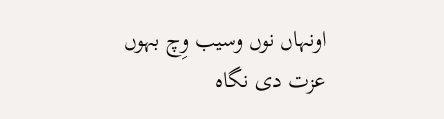اونہاں نوں وسیب وِچ بہوں عزت دی نگاہ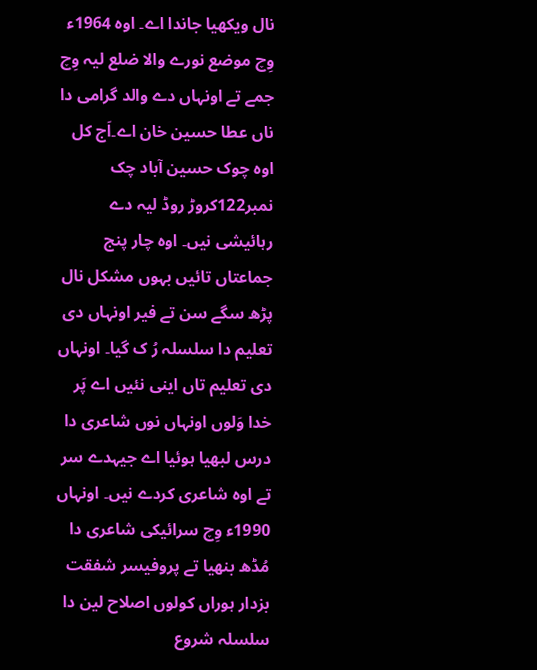نال ویکھیا جاندا اے۔ اوہ 1964ء وِچ موضع نورے والا ضلع لیہ وِچ جمے تے اونہاں دے والد گرامی دا ناں عطا حسین خان اے۔اَج کل اوہ چوک حسین آباد چک نمبر122کروڑ روڈ لیہ دے رہائیشی نیں۔ اوہ چار پنج جماعتاں تائیں بہوں مشکل نال پڑھ سگے سن تے فیر اونہاں دی تعلیم دا سلسلہ رُ ک گیا۔ اونہاں دی تعلیم تاں اینی نئیں اے پَر خدا وَلوں اونہاں نوں شاعری دا درس لبھیا ہوئیا اے جیہدے سر تے اوہ شاعری کردے نیں۔ اونہاں 1990ء وِچ سرائیکی شاعری دا مُڈھ بنھیا تے پروفیسر شفقت بزدار ہوراں کولوں اصلاح لین دا سلسلہ شروع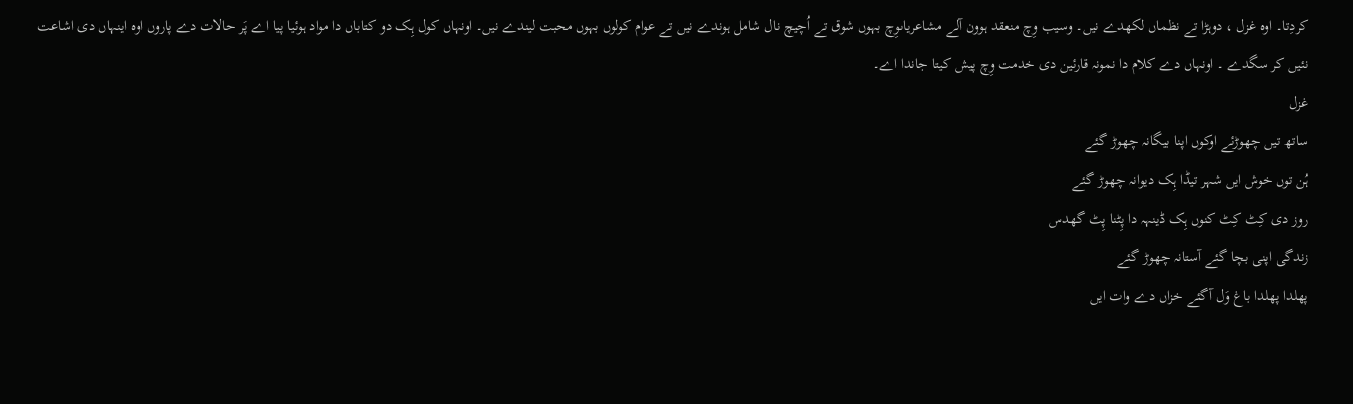کردِتا۔ اوہ غزل ، دوہڑا تے نظماں لکھدے نیں۔ وسیب وِچ منعقد ہوون آلے مشاعریاںوِچ بہوں شوق تے اُچیچ نال شامل ہوندے نیں تے عوام کولوں بہوں محبت لیندے نیں۔ اونہاں کول ہِک دو کتاباں دا مواد ہوئیا پیا اے پَر حالات دے پاروں اوہ اینہاں دی اشاعت نئیں کر سگدے ۔ اونہاں دے کلام دا نمونہ قارئین دی خدمت وِچ پیش کیتا جاندا اے۔
غزل
ساتھ تیں چھوڑئے اوکوں اپنا بیگانہ چھوڑ گئے
ہُن توں خوش ایں شہر تیڈا ہِک دیوانہ چھوڑ گئے
روز دی کِٹ کِٹ کنوں ہِک ڈینہہ دا پِٹنا پِٹ گھدس
زندگی اپنی بچا گئے آستانہ چھوڑ گئے
پھلدا پھلدا باغ وَل آگئے خزاں دے وات ایں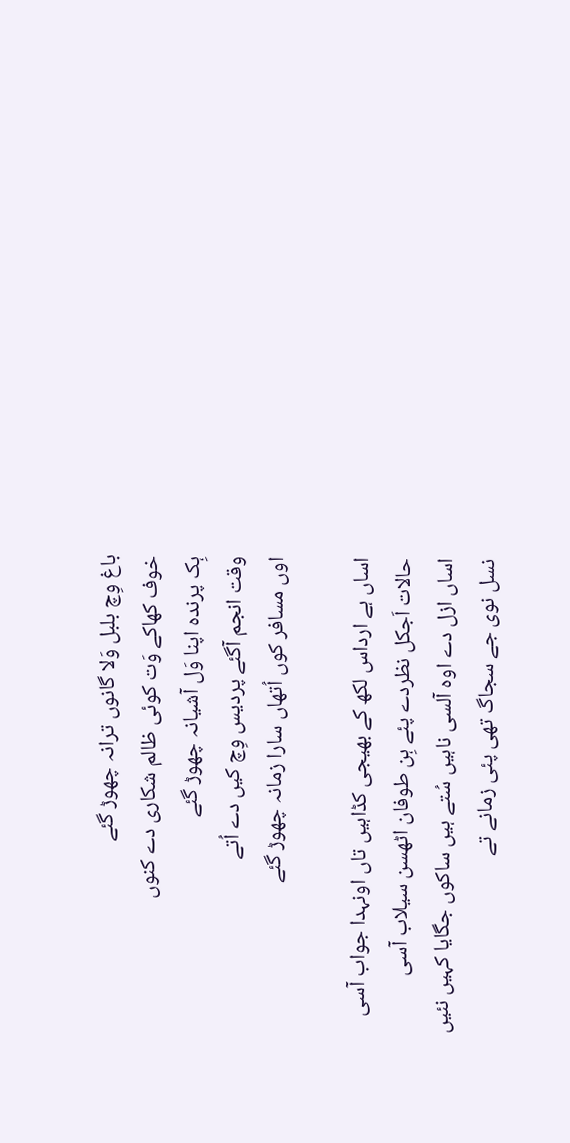باغ وِچ بلبل وَلا گانوں ترانہ چھوڑ گئے
خوف کھاکے وَت کوئی ظالم شکاری دے کنوں
ہِک پرندہ اپنا وَل آشیانہ چھوڑ گئے
وقت انجم آگئے پردیس وِچ کیں دے اُتے
اوں مسافر کوں اُتھاں سارا زمانہ چھوڑ گئے

اساں ہے ارداس لکھ کے بھیجی کڈاہیں تاں اونہدا جواب آسی
حالات اَجکل نظردے پئے ہِن طوفان اٹھسن سیلاب آسی
اساں ازل دے اوہ آلسی ناہیں سُتے ہیں ساکوں جگایا کہیں نئیں
نسل نوی جے سجاگ تھی پئی زمانے تے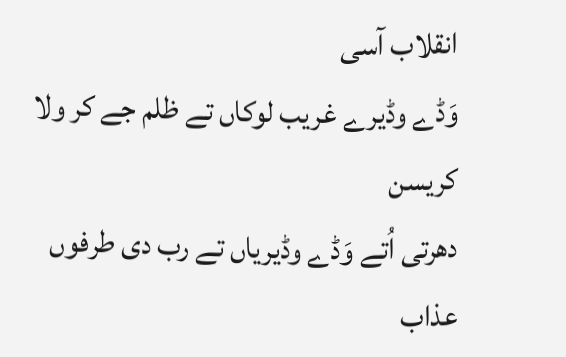انقلاب آسی
وَڈے وڈیرے غریب لوکاں تے ظلم جے کر ولا کریسن
دھرتی اُتے وَڈے وڈیریاں تے رب دی طرفوں عذاب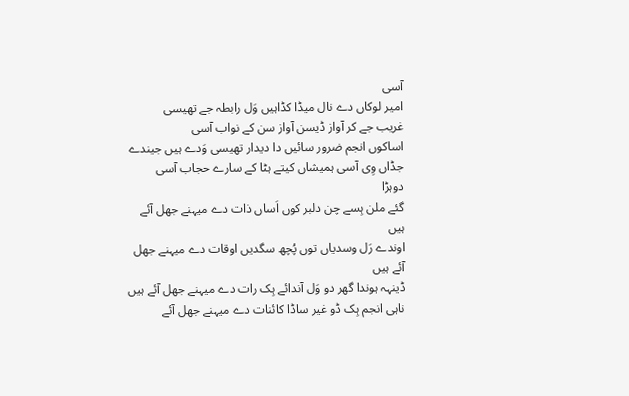آسی
امیر لوکاں دے نال میڈا کڈاہیں وَل رابطہ جے تھیسی
غریب جے کر آواز ڈیسن آواز سن کے نواب آسی
اساکوں انجم ضرور سائیں دا دیدار تھیسی وَدے ہیں جیندے
جڈاں وِی آسی ہمیشاں کیتے ہٹا کے سارے حجاب آسی
دوہڑا
گئے ملن ہِسے چن دلبر کوں اَساں ذات دے میہنے جھل آئے ہیں
اوندے رَل وسدیاں توں پُچھ سگدیں اوقات دے میہنے جھل آئے ہیں
ڈینہہ ہوندا گھر دو وَل آندائے ہِک رات دے میہنے جھل آئے ہیں
ناہی انجم ہِک ڈو غیر ساڈا کائنات دے میہنے جھل آئے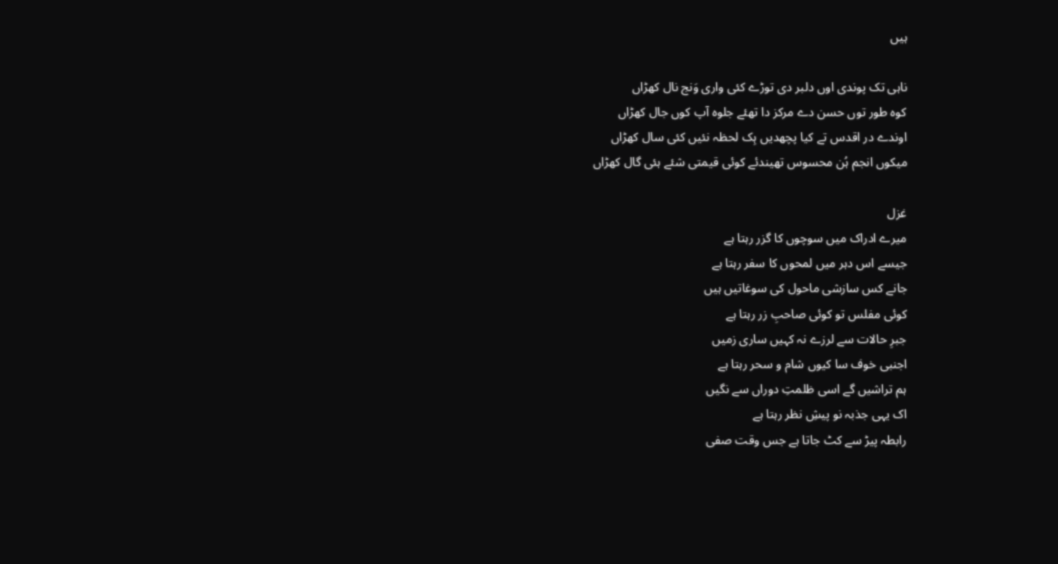ہیں

ناہی تک پوندی اوں دلبر دی توڑے کئی واری وَنج نال کھڑاں
کوہ طور توں حسن دے مرکز دا تھئے جلوہ آپ کوں جال کھڑاں
اوندے در اقدس تے کیا پچھدیں ہِک لحظہ نئیں کئی سال کھڑاں
میکوں انجم ہُن محسوس تھیندئے کوئی قیمتی شئے ہئی گال کھڑاں

غزل
میرے ادراک میں سوچوں کا گزر رہتا ہے
جیسے اس دہر میں لمحوں کا سفر رہتا ہے
جانے کس سازشی ماحول کی سوغاتیں ہیں
کوئی مفلس تو کوئی صاحبِ زر رہتا ہے
جبرِ حالات سے لرزے نہ کہیں ساری زمیں
اجنبی خوف سا کیوں شام و سحر رہتا ہے
ہم تراشیں گے اسی ظلمتِ دوراں سے نگیں
اک یہی جذبہ نو پیشِ نظر رہتا ہے
رابطہ پیڑ سے کٹ جاتا ہے جس وقت صفی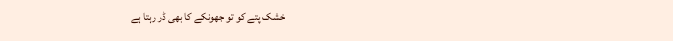خشک پتے کو تو جھونکے کا بھی ڈر رہتا ہے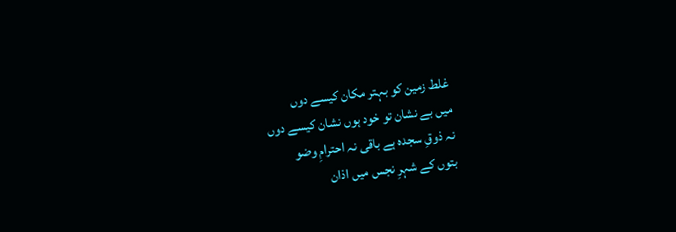غلط زمین کو بہتر مکان کیسے دوں
میں بے نشان تو خود ہوں نشان کیسے دوں
نہ ذوقِ سجدہ ہے باقی نہ احترامِ وضو
بتوں کے شہرِ نجس میں اذان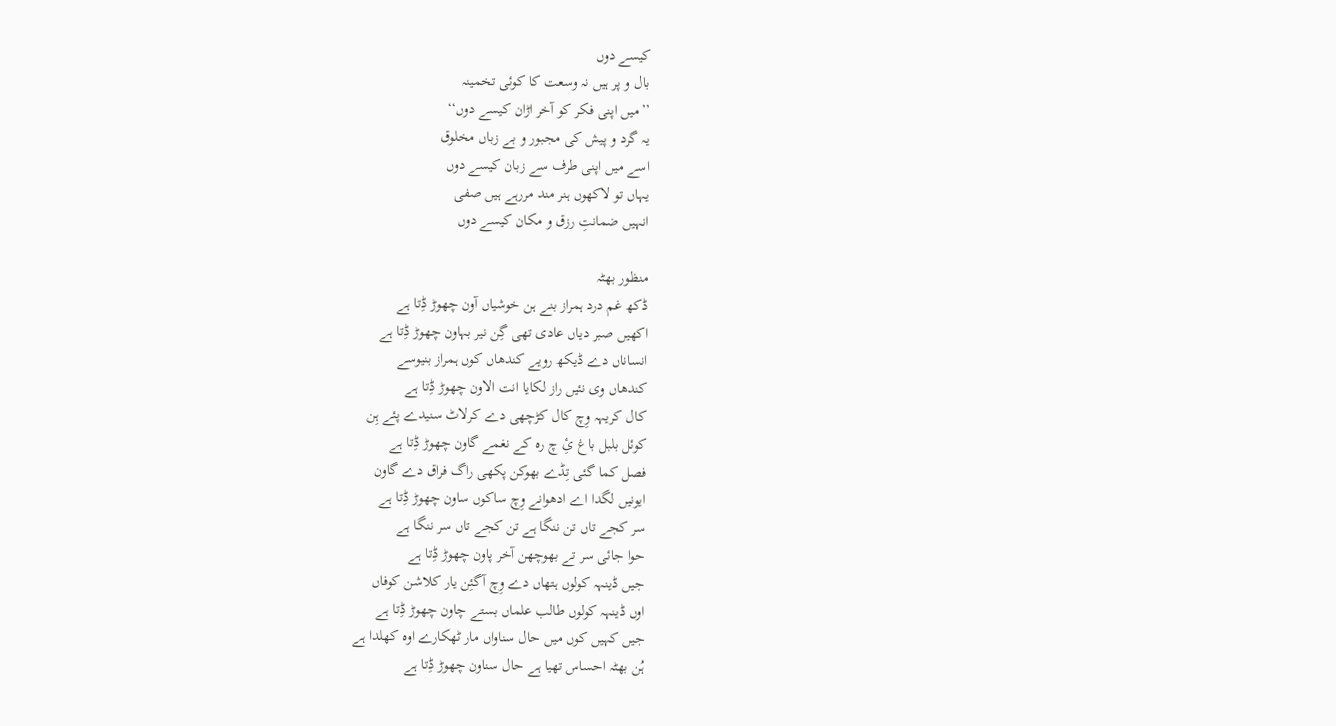کیسے دوں
بال و پر ہیں نہ وسعت کا کوئی تخمینہ
’’میں اپنی فکر کو آخر اڑان کیسے دوں‘‘
یہ گرد و پیش کی مجبور و بے زباں مخلوق
اسے میں اپنی طرف سے زبان کیسے دوں
یہاں تو لاکھوں ہنر مند مررہے ہیں صفی
انہیں ضمانتِ رزق و مکان کیسے دوں

منظور بھٹہ
ڈکھ غم درد ہمراز بنے ہن خوشیاں آون چھوڑ ڈِتا ہے
اکھیں صبر دیاں عادی تھی گِن نیر بہاون چھوڑ ڈِتا ہے
انساناں دے ڈیکھ رویے کندھاں کوں ہمراز بنیوسے
کندھاں وی نئیں راز لکایا انت الاون چھوڑ ڈِتا ہے
کال کریہہ وِچ کال کڑچھی دے کرلاٹ سنیدے پئے ہِن
کوئل بلبل باغ ئِ چ رہ کے نغمے گاون چھوڑ ڈِتا ہے
فصل کما گئی تِڈے بھوکن پکھی راگ فراق دے گاون
ایونیں لگدا اے ادھوانے وِچ ساکوں ساون چھوڑ ڈِتا ہے
سر کجے تاں تن ننگا ہے تن کجے تاں سر ننگا ہے
حوا جائی سر تے بھوچھن آخر پاون چھوڑ ڈِتا ہے
جیں ڈینہہ کولوں ہتھاں دے وِچ آگئِن یار کلاشن کوفاں
اوں ڈینہہ کولوں طالب علماں بستے چاون چھوڑ ڈِتا ہے
جیں کہیں کوں میں حال سناواں مار ٹھکارے اوہ کھلدا ہے
ہُن بھٹہ احساس تھیا ہے حال سناون چھوڑ ڈِتا ہے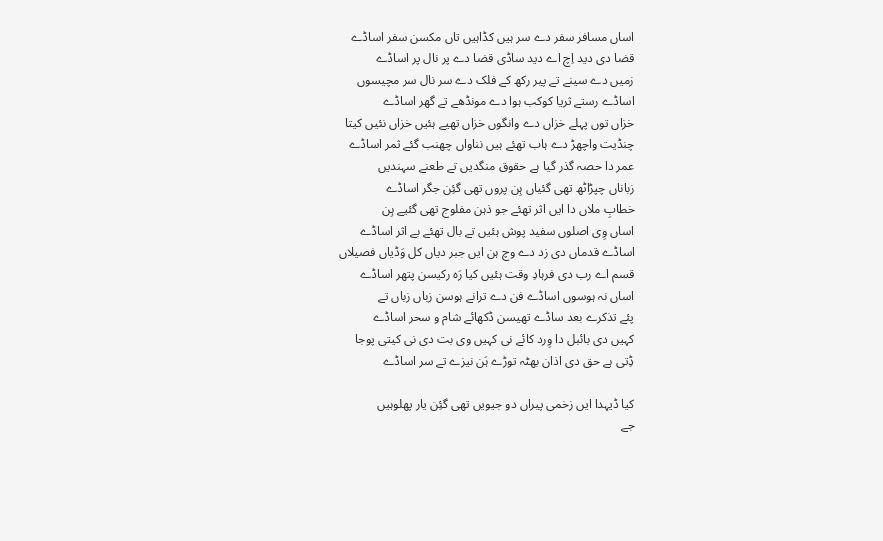اساں مسافر سفر دے سر ہیں کڈاہیں تاں مکسن سفر اساڈے
قضا دی دید اِچ اے دید ساڈی قضا دے پر نال پر اساڈے
زمیں دے سینے تے پیر رکھ کے فلک دے سر نال سر مچیسوں
اساڈے رستے ثریا کوکب ہوا دے مونڈھے تے گھر اساڈے
خزاں توں پہلے خزاں دے وانگوں خزاں تھیے ہئیں خزاں نئیں کیتا
چنڈیت واچھڑ دے ہاب تھئے ہیں نناواں چھنب گئے ثمر اساڈے
عمر دا حصہ گذر گیا ہے حقوق منگدیں تے طعنے سہندیں
زباناں چپڑاٹھ تھی گئیاں ہِن پروں تھی گئِن جگر اساڈے
خطابِ ملاں دا ایں اثر تھئے جو ذہن مفلوج تھی گئیے ہِن
اساں وِی اصلوں سفید پوش ہئیں تے بال تھئے بے اثر اساڈے
اساڈے قدماں دی زد دے وچ ہن ایں جبر دیاں کل وَڈیاں فصیلاں
قسم اے رب دی فرہادِ وقت ہئیں کیا رَہ رکیسن پتھر اساڈے
اساں نہ ہوسوں اساڈے فن دے ترانے ہوسن زباں زباں تے
پئے تذکرے بعد ساڈے تھیسن ڈکھائے شام و سحر اساڈے
کہیں دی بائبل دا وِرد کائے نی کہیں وی بت دی نی کیتی پوجا
ڈِتی ہے حق دی اذان بھٹہ توڑے ہَن نیزے تے سر اساڈے

کیا ڈیہدا ایں زخمی پیراں دو جیویں تھی گئِن یار پھلوہیں
جے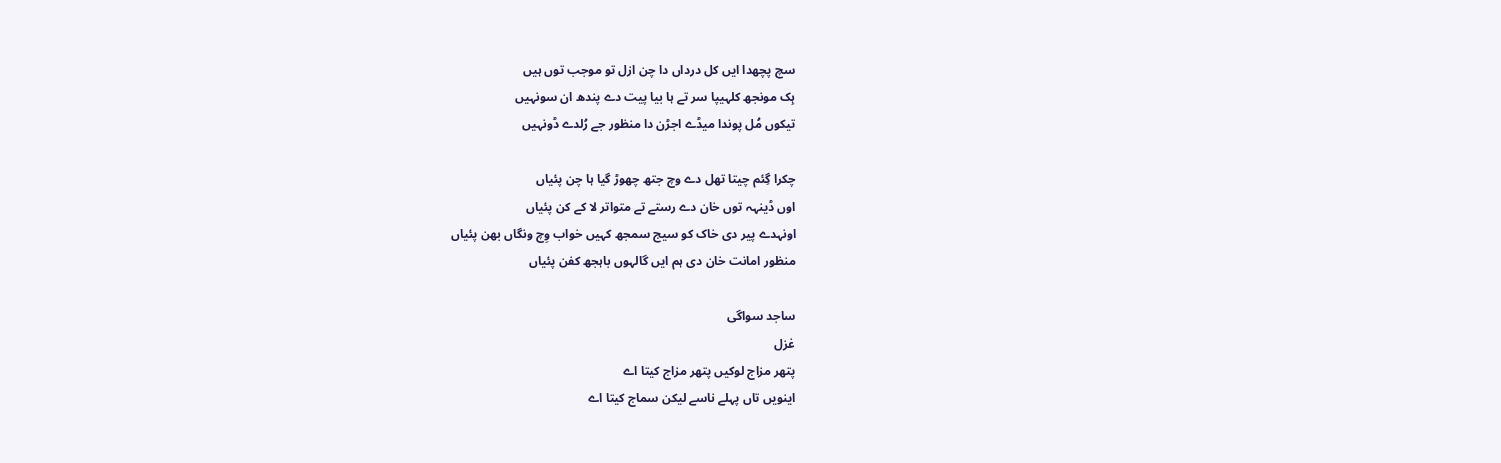سچ پچھدا ایں کل درداں دا چن ازل تو موجب توں ہیں
ہِک مونجھ کلہیپا سر تے ہا بیا پیت دے پندھ ان سونہیں
تیکوں مُل پوندا میڈے اجڑن دا منظور جے رُلدے ڈونہیں

چکرا گِئم چیتا تھل دے وچ جتھ چھوڑ گیا ہا چن پئیاں
اوں ڈینہہ توں خان دے رستے تے متواتر لا کے کن پئیاں
اونہدے پیر دی خاک کو سیج سمجھ کہیں خواب وِچ ونگاں بھن پئیاں
منظور امانت خان دی ہم ایں گالہوں باہجھ کفن پئیاں

ساجد سواگی
غزل
پتھر مزاج لوکیں پتھر مزاج کیتا اے
اینویں تاں پہلے ناسے لیکن سماج کیتا اے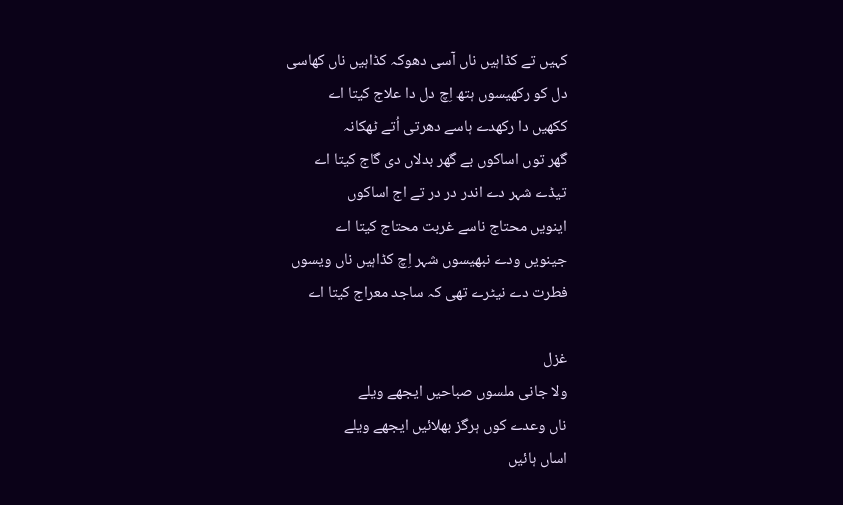کہیں تے کڈاہیں ناں آسی دھوکہ کڈاہیں ناں کھاسی
دل کو رکھیسوں ہتھ اِچ دل دا علاج کیتا اے
ککھیں دا رکھدے ہاسے دھرتی اُتے ٹھکانہ
گھر توں اساکوں بے گھر بدلاں دی گاج کیتا اے
تیڈے شہر دے اندر در در تے اج اساکوں
اینویں محتاج ناسے غربت محتاج کیتا اے
جینویں ودے نبھیسوں شہر اِچ کڈاہیں ناں ویسوں
فطرت دے نیٹرے تھی کہ ساجد معراج کیتا اے

غزل
ولا جانی ملسوں صباحیں ایجھے ویلے
ناں وعدے کوں ہرگز بھلائیں ایجھے ویلے
اساں ہائیں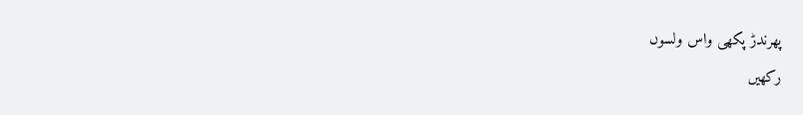پھرندڑ پکھی واس ولسوں
رکھیں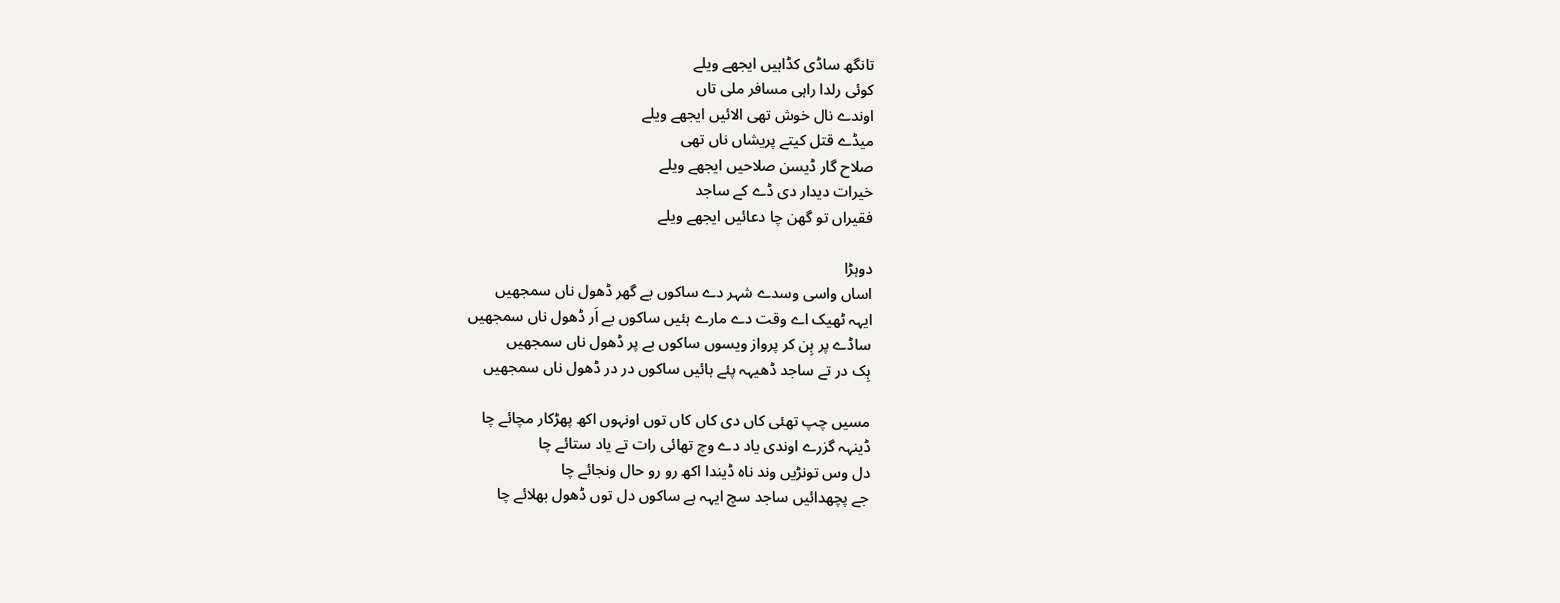تانگھ ساڈی کڈاہیں ایجھے ویلے
کوئی رلدا راہی مسافر ملی تاں
اوندے نال خوش تھی الائیں ایجھے ویلے
میڈے قتل کیتے پریشاں ناں تھی
صلاح گار ڈیسن صلاحیں ایجھے ویلے
خیرات دیدار دی ڈے کے ساجد
فقیراں تو گھن چا دعائیں ایجھے ویلے

دوہڑا
اساں واسی وسدے شہر دے ساکوں بے گھر ڈھول ناں سمجھیں
ایہہ ٹھیک اے وقت دے مارے ہئیں ساکوں بے اَر ڈھول ناں سمجھیں
ساڈے پر ہِن کر پرواز ویسوں ساکوں بے پر ڈھول ناں سمجھیں
ہِک در تے ساجد ڈھیہہ پئے ہائیں ساکوں در در ڈھول ناں سمجھیں

مسیں چپ تھئی کاں دی کاں کاں توں اونہوں اکھ پھڑکار مچائے چا
ڈینہہ گزرے اوندی یاد دے وچ تھائی رات تے یاد ستائے چا
دل وس تونڑیں وند ناہ ڈیندا اکھ رو رو حال ونجائے چا
جے پچھدائیں ساجد سچ ایہہ ہے ساکوں دل توں ڈھول بھلائے چا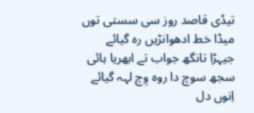تیڈی قاصد روز سی سستی توں میڈا خط ادھوانڑیں رہ گیائے
جیہڑا تانگھ جواب تے ابھریا ہائی سجھ سوچ دا روہ وِچ لہہ گیائے
اِنوں دل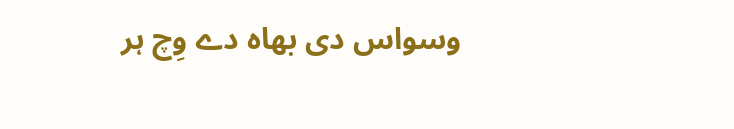وسواس دی بھاہ دے وِچ ہر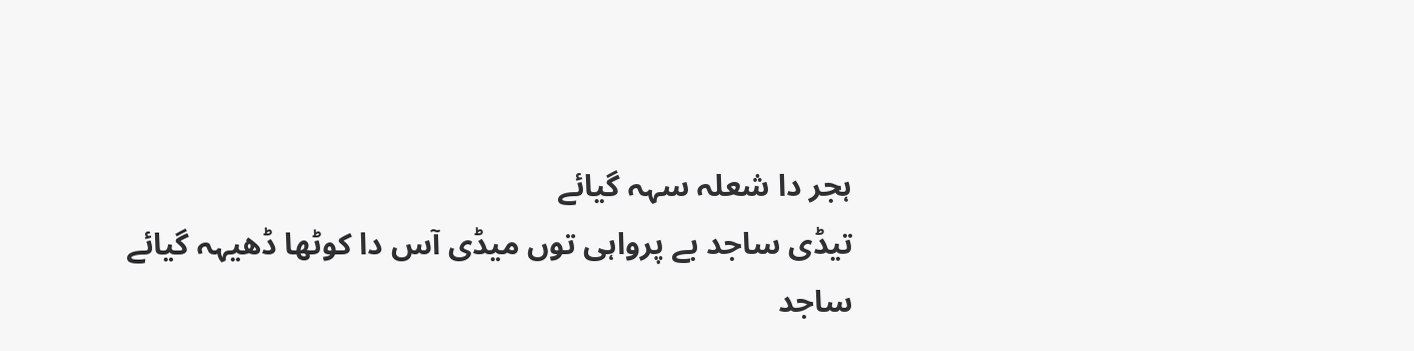ہجر دا شعلہ سہہ گیائے
تیڈی ساجد بے پرواہی توں میڈی آس دا کوٹھا ڈھیہہ گیائے
ساجد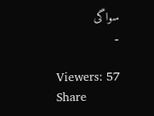سواگی
۔

Viewers: 57
Share